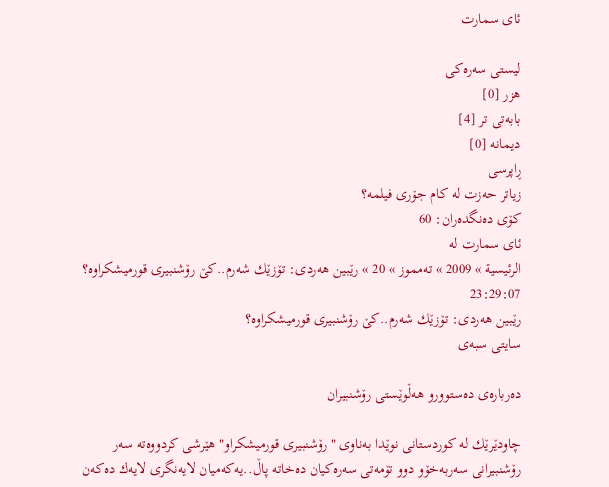ئاى سمارت

لیستى سه‌ره‌كى
هزر [0]
بابه‌تى تر [4]
ديمانه [0]
ڕاپرسی
زیاتر حه‌زت له‌ كام جۆرى فیلمه‌؟
كۆى ده‌نگده‌ران: 60
ئاى سمارت له‌
الرئيسية » 2009 » تەمموز » 20 » رێبین هه‌ردی: تۆزێك شه‌رم..كێ‌ رۆشنبیری‌ قورمیشكراوه‌؟
23:29:07
رێبین هه‌ردی: تۆزێك شه‌رم..كێ‌ رۆشنبیری‌ قورمیشكراوه‌؟
سايتى سبه‌ی‌

ده‌رباره‌ی‌ ده‌ستوور‌و هه‌ڵوێستی‌ رۆشنبیران

چاودێرێك له‌ كوردستانی‌ نوێدا به‌ناوی‌ "رۆشنبیری‌ قورمیشكراو" هێرشی‌ كردووه‌ته‌ سه‌ر رۆشنبیرانی‌ سه‌ربه‌خۆ‌و دوو تۆمه‌تی‌ سه‌ره‌كیان ده‌خاته‌ پاڵ‌..یه‌كه‌میان لایه‌نگری‌ لایه‌ك ده‌كه‌ن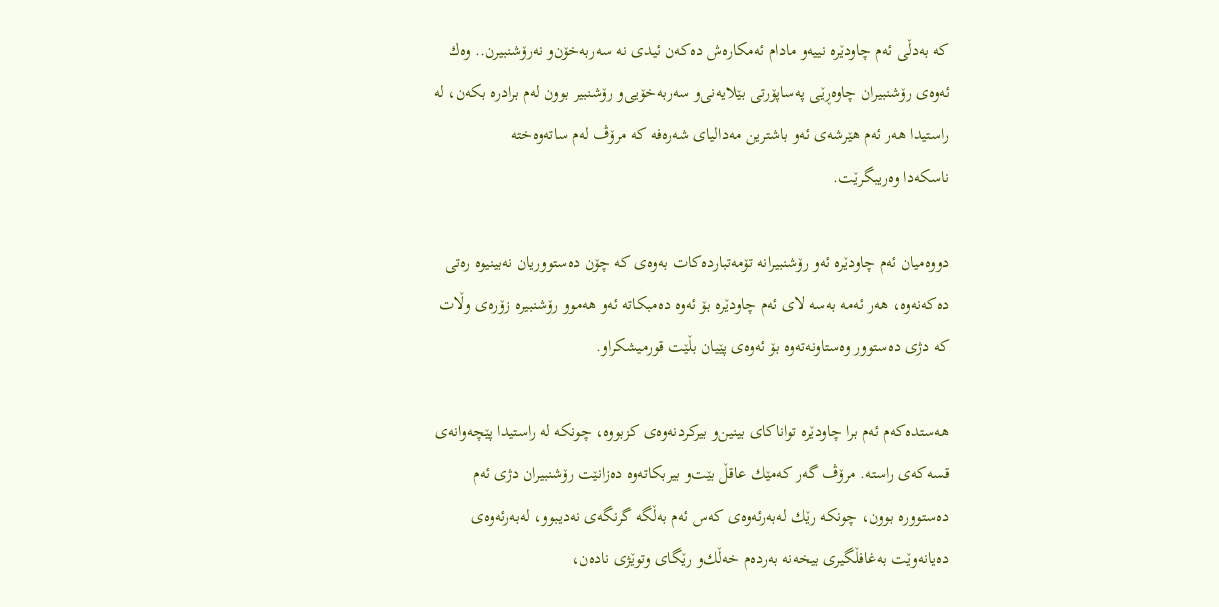كه‌ به‌دڵی‌ ئه‌م چاودێره‌ نییه‌‌و مادام ئه‌مكاره‌ش ده‌كه‌ن ئیدی‌ نه‌ سه‌ربه‌خۆن‌و نه‌رۆشنبیرن.. وه‌ك ئه‌وه‌ی‌ رۆشنبیران چاوه‌ڕێی په‌ساپۆرتی‌ بێلایه‌نی‌‌و سه‌ربه‌خۆیی‌و رۆشنبیر بوون له‌م برادره‌ بكه‌ن، له‌ راستیدا هه‌ر ئه‌م هێرشه‌ی‌ ئه‌و باشترین مه‌دالیای‌ شه‌ره‌فه‌ كه‌ مرۆڤ له‌م ساته‌وه‌خته‌ ناسكه‌دا ‌وه‌ریبگرێت.

دووه‌میان ئه‌م چاودێره‌ ئه‌و رۆشنبیرانه‌ تۆمه‌تبارده‌كات به‌وه‌ی‌ كه‌ چۆن ده‌ستووریان نه‌بینیوه‌ ره‌تی‌ ده‌كه‌نه‌وه‌، هه‌ر ئه‌مه‌ به‌سه‌ لای‌ ئه‌م چاودێره‌ بۆ ئه‌وه‌ ده‌مبكاته‌ ئه‌و هه‌موو رۆشنبیره‌ زۆره‌ی‌ ‌وڵات كه‌ دژی‌ ده‌ستوور ‌وه‌ستاونه‌ته‌وه‌ بۆ ئه‌وه‌ی‌ پێیان بڵێت قورمیشكراو.

هه‌ستده‌كه‌م ئه‌م برا چاودێره‌ تواناكای‌ بینین‌و بیركردنه‌وه‌ی‌ كزبووه‌، چونكه‌ له‌ راستیدا پێچه‌وانه‌ی‌ قسه‌كه‌ی‌ راسته‌. مرۆڤ گه‌ر كه‌مێك عاقڵ‌ بێت‌و بیربكاته‌وه‌ ده‌زانێت رۆشنبیران دژی‌ ئه‌م ده‌ستووره‌ بوون، چونكه‌ رێك له‌به‌رئه‌وه‌ی‌ كه‌س ئه‌م به‌ڵگه‌ گرنگه‌ی‌ نه‌دیبوو، له‌به‌رئه‌وه‌ی‌ ده‌یانه‌وێت به‌غافڵگیری‌ بیخه‌نه‌ به‌رده‌م خه‌ڵك‌و رێگای‌ ‌وتوێژی‌ ناده‌ن،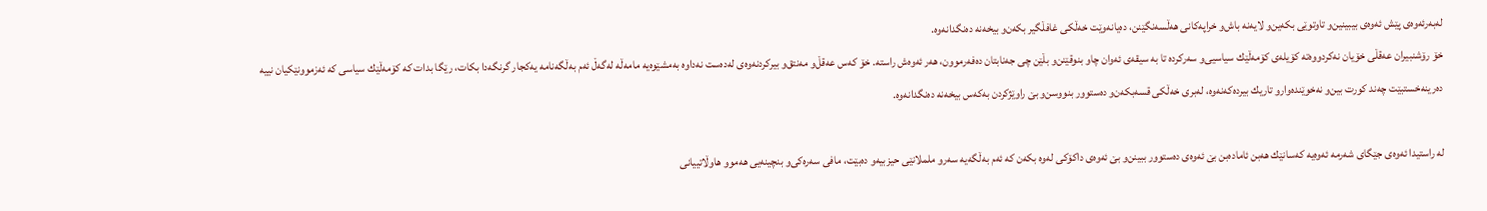له‌به‌رئه‌وه‌ی‌ پێش ئه‌وه‌ی‌ بیبینین‌و تاوتوێی بكه‌ین‌و لایه‌نه‌ باش‌و خراپه‌كانی‌ هه‌ڵسه‌نگێنن، ده‌یانه‌وێت خه‌ڵكی‌ غافڵگیر بكه‌ن‌و بیخه‌نه‌ ده‌نگدانه‌وه‌.
خۆ رۆشنبیران عه‌قڵی‌ خۆیان نه‌كردووه‌ته‌ كۆیله‌ی‌ كۆمه‌ڵێك سیاسیی‌و سه‌ركرده‌ تا به‌ سیقه‌ی‌ ئه‌وان چاو بنوقێنن‌و بڵێن چی‌ جه‌نابتان ده‌فه‌رموون، هه‌ر ئه‌وه‌ش راسته‌. خۆ كه‌س عه‌قڵ‌‌و مه‌نتق‌و بیركردنه‌وه‌ی‌ له‌ده‌ست نه‌داوه‌ به‌مشێوه‌یه‌ مامه‌ڵه‌ له‌گه‌ڵ‌ ئه‌م به‌ڵگه‌نامه‌ یه‌كجار گرنگه‌دا بكات، رێگا بدات كه‌ كۆمه‌ڵێك سیاسی كه‌ ئه‌زموونێكیان نییه‌ ده‌رینه‌خستبێت چه‌ند كورت بین‌و نه‌خوێنده‌وار‌و تاریك بیرده‌كه‌نه‌وه‌، له‌بری‌ خه‌ڵكی‌ قسه‌بكه‌ن‌و ده‌ستوور بنووسن‌و بێ‌ راوێژكردن به‌كه‌س بیخه‌نه‌ ده‌نگدانه‌وه‌.

له‌ راستیدا ئه‌وه‌ی‌ جێگای‌ شه‌رمه‌ ئه‌وه‌یه‌ كه‌سانێك هه‌بن ئاماده‌بن بێ‌ ئه‌وه‌ی‌ ده‌ستوور ببینن‌و بێ‌ ئه‌وه‌ی‌ داكۆكی‌ له‌وه‌ بكه‌ن كه‌ ئه‌م به‌ڵگه‌یه‌ سه‌رو ململانێی حیزبیه‌‌و ده‌بێت، مافی‌ سه‌ره‌كی‌‌و بنچینه‌یی هه‌موو هاوڵاتییانی‌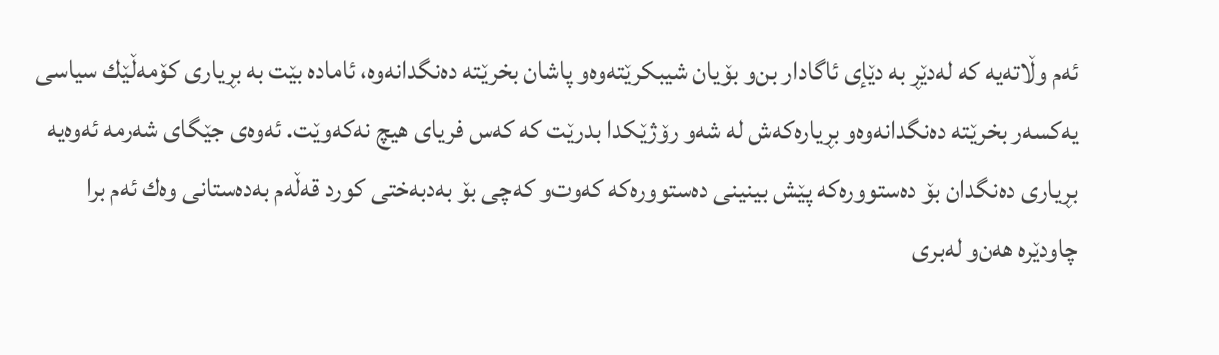ئه‌م ‌وڵاته‌یه‌ كه‌ له‌دێڕ به‌ دێإی‌ ئاگادار بن‌و بۆیان شیبكرێته‌وه‌‌و پاشان بخرێته‌ ده‌نگدانه‌وه‌، ئاماده‌ بێت به‌ بڕیاری‌ كۆمه‌ڵێك سیاسی یه‌كسه‌ر بخرێته‌ ده‌نگدانه‌وه‌‌و بڕیاره‌كه‌ش له‌ شه‌و رۆژێكدا بدرێت كه‌ كه‌س فریای‌ هیچ نه‌كه‌وێت. ئه‌وه‌ی‌ جێگای‌ شه‌رمه‌ ئه‌وه‌یه‌ بڕیاری‌ ده‌نگدان بۆ ده‌ستووره‌كه‌ پێش بینینی‌ ده‌ستووره‌كه‌ كه‌وت‌و كه‌چی‌ بۆ به‌دبه‌ختی‌ كورد قه‌ڵه‌م به‌ده‌ستانی‌ ‌وه‌ك ئه‌م برا چاودێره‌ هه‌ن‌و له‌بری‌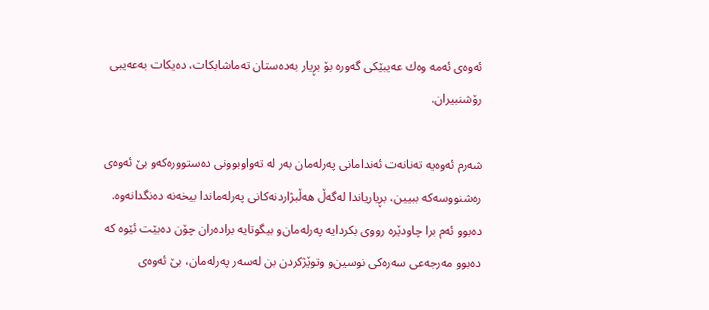ئه‌وه‌ی‌ ئه‌مه‌ ‌وه‌ك عه‌یبێكی‌ گه‌وره‌ بۆ بڕیار به‌ده‌ستان ته‌ماشابكات، ده‌یكات به‌عه‌یبی‌ رۆشنبیران.

شه‌رم ئه‌وه‌یه‌ ته‌نانه‌ت ئه‌ندامانی‌ په‌رله‌مان به‌ر له‌ ته‌واوبوونی‌ ده‌ستووره‌كه‌‌و بێ‌ ئه‌وه‌ی‌ ره‌شنووسه‌كه‌ ببیین، بڕیاریاندا له‌گه‌ڵ‌ هه‌ڵبژاردنه‌كانی‌ په‌رله‌ماندا بیخه‌نه‌ ده‌نگدانه‌وه‌. ده‌بوو ئه‌م برا چاودێره‌ رووی‌ بكردایه‌ په‌رله‌مان‌و بیگوتایه‌ براده‌ران چۆن ده‌بێت ئێوه‌ كه‌ ده‌بوو مه‌رجه‌عی‌ سه‌ره‌كی‌ نوسین‌و ‌وتوێژكردن بن له‌سه‌ر په‌رله‌مان، بێ‌ ئه‌وه‌ی‌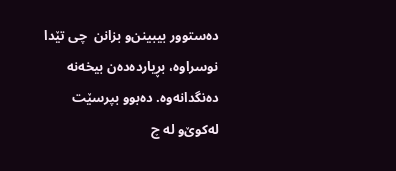ده‌ستوور بیبینن‌و بزانن  چی‌ تێدا نوسراوه‌، بڕیارده‌ده‌ن بیخه‌نه‌ ده‌نگدانه‌وه‌. ده‌بوو بپرسێت له‌كوێ‌‌و له‌ چ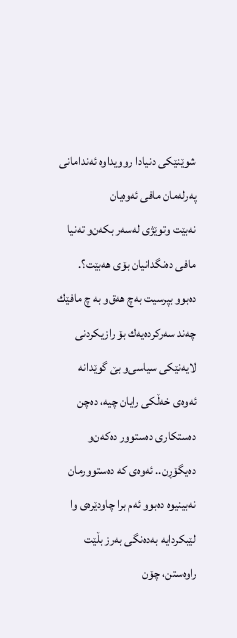شوێنێكی‌ دنیادا روویداوه‌ ئه‌ندامانی‌ په‌رله‌مان مافی‌ ئه‌وه‌یان نه‌بێت ‌وتوێژی‌ له‌سه‌ر بكه‌ن‌و ته‌نیا مافی‌ ده‌نگدانیان بۆی‌ هه‌بێت؟. ده‌بوو بپرسیت به‌چ هه‌ق‌و به‌ چ مافێك چه‌ند سه‌ركرده‌یه‌ك بۆ رازیكردنی‌ لایه‌نێكی‌ سیاسی‌و بێ‌ گوێدانه‌ ئه‌وه‌ی‌ خه‌ڵكی‌ رایان چیه‌، ده‌چن ده‌ستكاری‌ ده‌ستوور ده‌كه‌ن‌و ده‌یگۆڕن.. ئه‌وه‌ی‌ كه‌ ده‌ستوورمان نه‌بینیوه‌ ده‌بوو ئه‌م برا چاودێره‌ی‌ ‌وا لێبكردایه‌ به‌ده‌نگی‌ به‌رز بڵێت راوه‌ستن، چۆن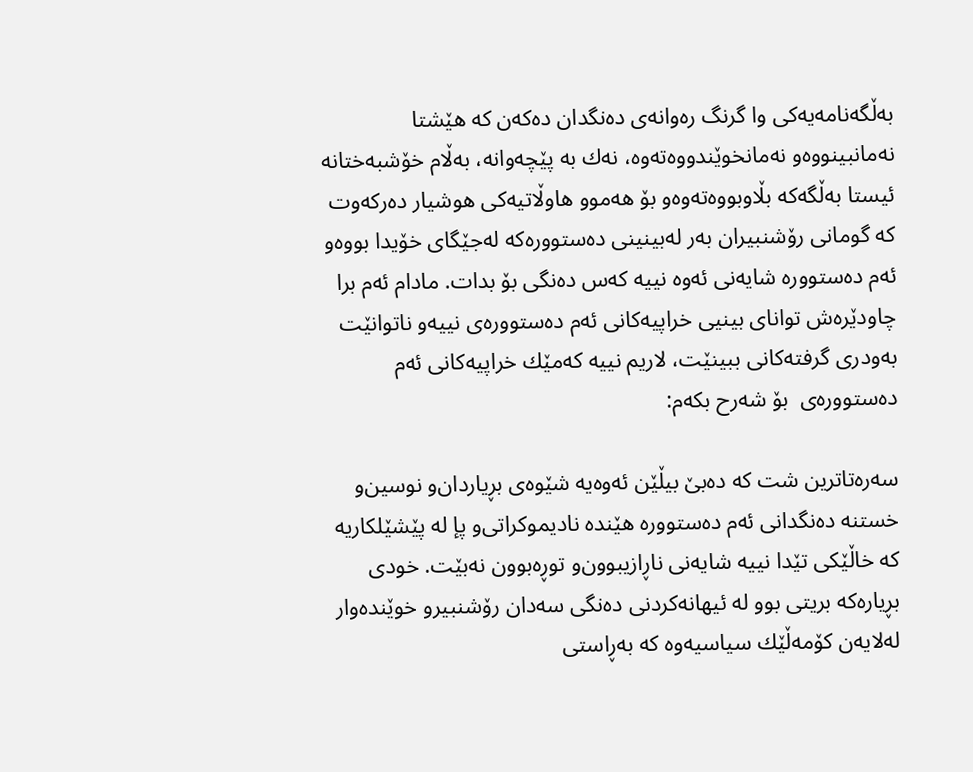به‌ڵگه‌نامه‌یه‌كی‌ ‌وا گرنگ ره‌وانه‌ی‌ ده‌نگدان ده‌كه‌ن كه‌ هێشتا نه‌مانبینووه‌‌و نه‌مانخوێندووه‌ته‌وه‌، نه‌ك به‌ پێچه‌وانه‌، به‌ڵام خۆشبه‌ختانه‌ ئیستا به‌ڵگه‌كه‌ بڵاوبووه‌ته‌وه‌‌و بۆ هه‌موو هاوڵاتیه‌كی‌ هوشیار ده‌ركه‌وت كه‌ گومانی‌ رۆشنبیران به‌ر له‌بینینی‌ ده‌ستووره‌كه‌ له‌جێگای‌ خۆیدا بووه‌‌و ئه‌م ده‌ستووره‌ شایه‌نی‌ ئه‌وه‌ نییه‌ كه‌س ده‌نگی‌ بۆ بدات. مادام ئه‌م برا چاودێره‌ش توانای‌ بینیی‌ خراپیه‌كانی‌ ئه‌م ده‌ستووره‌ی‌ نییه‌‌و ناتوانێت به‌ودری‌ گرفته‌كانی‌ ببینێت، لاریم نییه‌ كه‌مێك خراپیه‌كانی‌ ئه‌م ده‌ستووره‌ی‌  بۆ شه‌رح بكه‌م:

سه‌ره‌تاترین شت كه‌ ده‌بێ‌ بیڵێن ئه‌وه‌یه‌ شێوه‌ی‌ بڕیاردان‌و نوسین‌و خستنه‌ ده‌نگدانی‌ ئه‌م ده‌ستووره‌ هێنده‌ نادیموكراتی‌‌و پإ له‌ پێشێلكاریه‌ كه‌ خاڵێكی‌ تێدا نییه‌ شایه‌نی‌ ناڕازیبوون‌و توڕه‌بوون نه‌بێت. خودی‌ بڕیاره‌كه‌ بریتی‌ بوو له‌ ئیهانه‌كردنی‌ ده‌نگی‌ سه‌دان رۆشنبیر‌و خوێنده‌وار له‌لایه‌ن كۆمه‌ڵێك سیاسیه‌وه‌ كه‌ به‌ڕاستی‌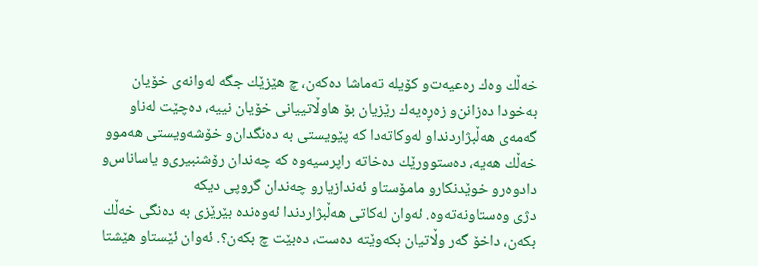خه‌ڵك ‌وه‌ك ره‌عیه‌ت‌و كۆیله‌ ته‌ماشا ده‌كه‌ن، چ هێزێك جگه‌ له‌وانه‌ی‌ خۆیان به‌خودا ده‌زانن‌و زه‌ڕه‌یه‌ك رێزیان بۆ هاوڵاتییانی‌ خۆیان نییه‌، ده‌چێت له‌ناو گه‌مه‌ی‌ هه‌ڵبژاردندا‌و له‌وكاته‌دا كه‌ پێویستی‌ به‌ ده‌نگدان‌و خۆشه‌ویستی‌ هه‌موو خه‌ڵك هه‌یه‌، ده‌ستوورێك ده‌خاته‌ راپرسیه‌وه‌ كه‌ چه‌ندان رۆشنبیری‌‌و یاساناس‌و دادوه‌ر‌و خوێدنكار‌و مامۆستا‌و ئه‌ندازیار‌و چه‌ندان گروپی‌ دیكه‌ دژی‌ ‌وه‌ستاونه‌ته‌وه‌. ئه‌وان له‌كاتی‌ هه‌ڵبژاردندا ئه‌وه‌نده‌ بێرێزی‌ به‌ ده‌نگی‌ خه‌ڵك بكه‌ن، داخۆ گه‌ر ‌وڵاتیان بكه‌وێته‌ ده‌ست، ده‌بێت چ بكه‌ن؟. ئه‌وان ئێستا‌و هێشتا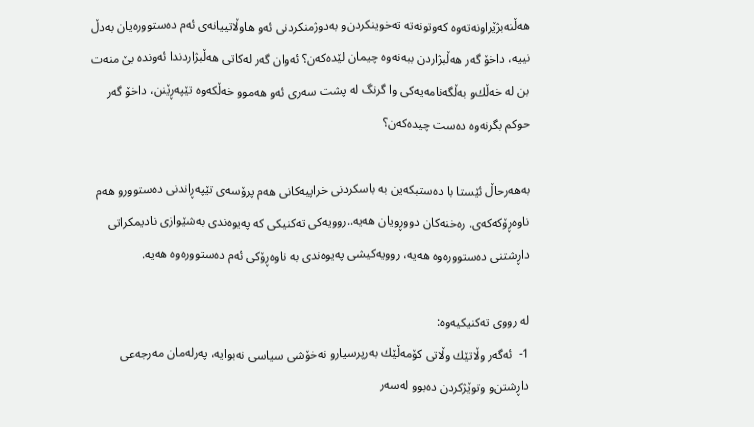هه‌ڵنه‌بژێراونه‌ته‌وه‌ كه‌وتونه‌ته‌ ته‌خوینكردن‌و به‌دوژمنكردنی‌ ئه‌و هاوڵاتییانه‌ی‌ ئه‌م ده‌ستووره‌یان به‌دڵ‌ نییه‌، داخۆ گه‌ر هه‌ڵبژاردن ببه‌نه‌وه‌ چیمان لێده‌كه‌ن؟ ئه‌وان گه‌ر له‌كاتی‌ هه‌ڵبژاردندا ئه‌ونده‌ بێ‌ منه‌ت بن له‌ خه‌ڵك‌و به‌ڵگه‌نامه‌یه‌كی‌ ‌وا گرنگ له‌ پشت سه‌ری‌ ئه‌و هه‌موو خه‌ڵكه‌وه‌ تێپه‌ڕێنن، داخۆ گه‌ر حوكم بگرنه‌وه‌ ده‌ست چیده‌كه‌ن؟

به‌هه‌رحاڵ‌ ئێستا با ده‌ستبكه‌ین به‌ باسكردنی‌ خراپیه‌كانی‌ هه‌م پرۆسه‌ی‌ تێپه‌ڕاندنی‌ ده‌ستوور‌و هه‌م ناوه‌ڕۆكه‌كه‌ی‌. ره‌خنه‌كان دووڕویان هه‌یه‌..روویه‌كی‌ ته‌كنیكی‌ كه‌ په‌یوه‌ندی‌ به‌شێوازی‌ نادیمكراتی‌ داڕشتنی‌ ده‌ستووره‌وه‌ هه‌یه‌، روویه‌كیشی‌ په‌یوه‌ندی‌ به‌ ناوه‌ڕۆكی‌ ئه‌م ده‌ستووره‌وه‌ هه‌یه‌.

له‌ رووی‌ ته‌كنیكیه‌وه‌:
1-  ئه‌گه‌ر ‌وڵاتێك ‌وڵاتی‌ كۆمه‌ڵێك به‌رپرسیار‌و نه‌خۆشی‌ سیاسی نه‌بوایه‌، په‌رله‌مان مه‌رجه‌عی‌ داڕشتن‌و ‌وتوێژكردن ده‌بوو له‌سه‌ر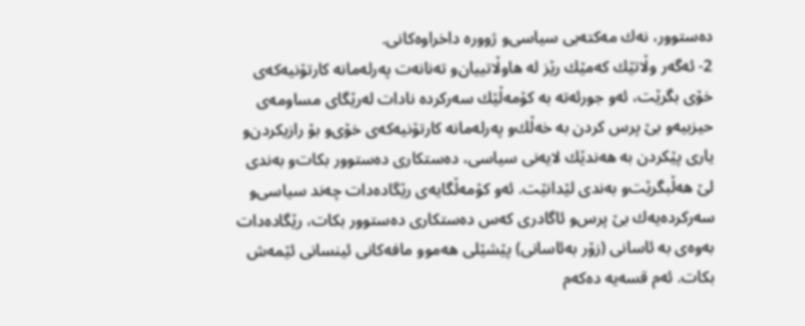ده‌ستوور، نه‌ك مه‌كته‌بی‌ سیاسی‌و ژووره‌ داخراوه‌كانی‌.
2- ئه‌گه‌ر ‌وڵاتێك كه‌مێك رێز له‌ هاوڵاتییان‌و ته‌نانه‌ت په‌رله‌مانه‌ كارتۆنیه‌كه‌ی‌ خۆی‌ بگرێت، ئه‌و جورئه‌ته‌ به‌ كۆمه‌ڵێك سه‌ركرده‌ نادات له‌رێگای‌ مساومه‌ی‌ حیزبیه‌‌و بێ‌ پرس كردن به‌ خه‌ڵك‌و په‌رله‌مانه‌ كارتۆنیه‌كه‌ی‌ خۆی‌‌و بۆ رازیكردن‌و یاری پێكردن به‌ هه‌ندێك لایه‌نی‌ سیاسی، ده‌ستكاری‌ ده‌ستوور بكات‌و به‌ندی‌ لێ هه‌ڵبگرێت‌و به‌ندی‌ لێدانێت. ئه‌و كۆمه‌ڵگایه‌ی‌ رێگاده‌دات چه‌ند سیاسی‌و سه‌ركرده‌یه‌ك بێ‌ پرس‌و ئاگادری‌ كه‌س ده‌ستكاری‌ ده‌ستوور بكات، رێگاده‌دات به‌وه‌ی‌ به‌ ئاسانی‌ (زۆر به‌ئاسانی‌) پێشێلی‌ هه‌موو مافه‌كانی‌ ئینسانی‌ ئێمه‌ش بكات. ئه‌م قسه‌یه‌ ده‌كه‌م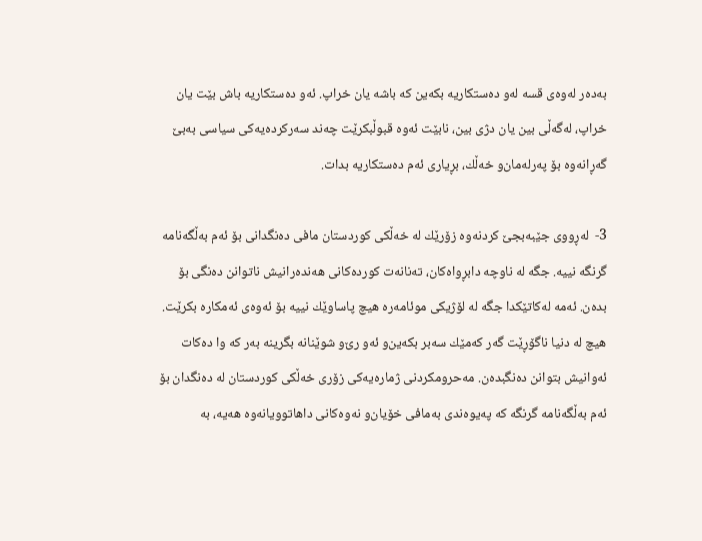به‌ده‌ر له‌وه‌ی‌ قسه‌ له‌و ده‌ستكاریه‌ بكه‌ین كه‌ باشه‌ یان خراپ. ئه‌و ده‌ستكاریه‌ باش بێت یان خراپ، له‌گه‌ڵی‌ بین یان دژی‌ بین، نابێت ئه‌وه‌ قبوڵبكرێت چه‌ند سه‌ركرده‌یه‌كی‌ سیاسی به‌بێ‌ گه‌ڕانه‌وه‌ بۆ په‌رله‌مان‌و خه‌ڵك، بڕیاری‌ ئه‌م ده‌ستكاریه‌ بدات.

3-  له‌ڕووی‌ جێبه‌بجێ‌ كردنه‌وه‌ زۆرێك له‌ خه‌ڵكی‌ كوردستان مافی‌ ده‌نگدانی‌ بۆ ئه‌م به‌ڵگه‌نامه‌ گرنگه‌ نییه‌. جگه‌ له‌ ناوچه‌ دابڕواه‌كان، ته‌نانه‌ت كورده‌كانی‌ هه‌نده‌رانیش ناتوانن ده‌نگی‌ بۆ بده‌ن. ئه‌مه‌ له‌كاتێكدا جگه‌ له‌ لۆژیكی‌ موئامه‌ره‌ هیچ پاساوێك نییه‌ بۆ ئه‌وه‌ی‌ ئه‌مكاره‌ بكرێت. هیچ له‌ دنیا ناگۆڕێت گه‌ر كه‌مێك سه‌بر بكه‌ین‌و ئه‌و رێ‌‌و شوێنانه‌ بگرینه‌ به‌ر كه‌ ‌وا ده‌كات ئه‌وانیش بتوانن ده‌نگبده‌ن. مه‌حرومكردنی‌ ژماره‌یه‌كی‌ زۆری‌ خه‌ڵكی‌ كوردستان له‌ ده‌نگدان بۆ ئه‌م به‌ڵگه‌نامه‌ گرنگه‌ كه‌ په‌یوه‌ندی‌ به‌مافی‌ خۆیان‌و نه‌وه‌كانی‌ داهاتوویانه‌وه‌ هه‌یه‌، به‌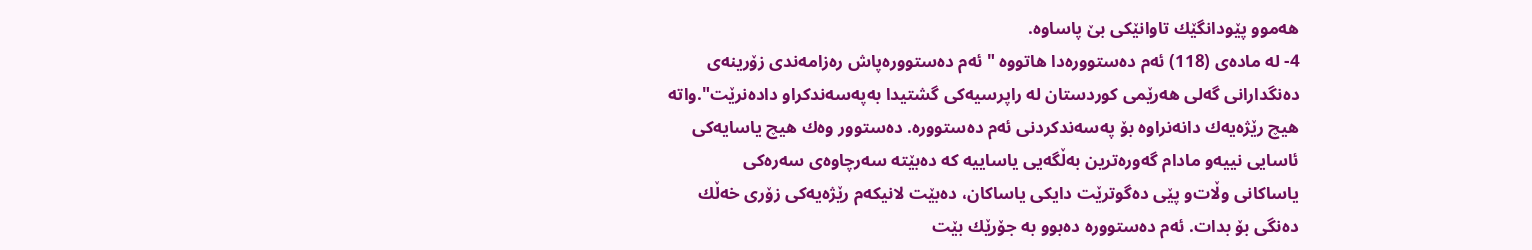هه‌موو پێودانگێك تاوانێكی‌ بێ‌ پاساوه‌.
4- له‌ ماده‌ی‌ (118) ئه‌م ده‌ستووره‌دا هاتووه‌ "ئه‌م ده‌ستووره‌پاش ره‌زامه‌ندی‌ زۆرینه‌ی‌ ده‌نگدارانی‌ گه‌لی‌ هه‌رێمی‌ كوردستان له‌ راپرسیه‌كی‌ گشتیدا به‌په‌سه‌ندكراو داده‌نرێت".واته‌ هیچ رێژه‌یه‌ك دانه‌نراوه‌ بۆ په‌سه‌ندكردنی‌ ئه‌م ده‌ستووره‌. ده‌ستوور ‌وه‌ك هیچ یاسایه‌كی‌ ئاسایی نییه‌‌و مادام گه‌وره‌ترین به‌ڵگه‌یی یاساییه‌ كه‌ ده‌بێته‌ سه‌رچاوه‌ی‌ سه‌ره‌كی‌ یاساكانی‌ ‌وڵات‌و پێی ده‌گوترێت دایكی‌ یاساكان، ده‌بێت لانیكه‌م رێژه‌یه‌كی‌ زۆری‌ خه‌ڵك ده‌نگی‌ بۆ بدات. ئه‌م ده‌ستووره‌ ده‌بوو به‌ جۆرێك بێت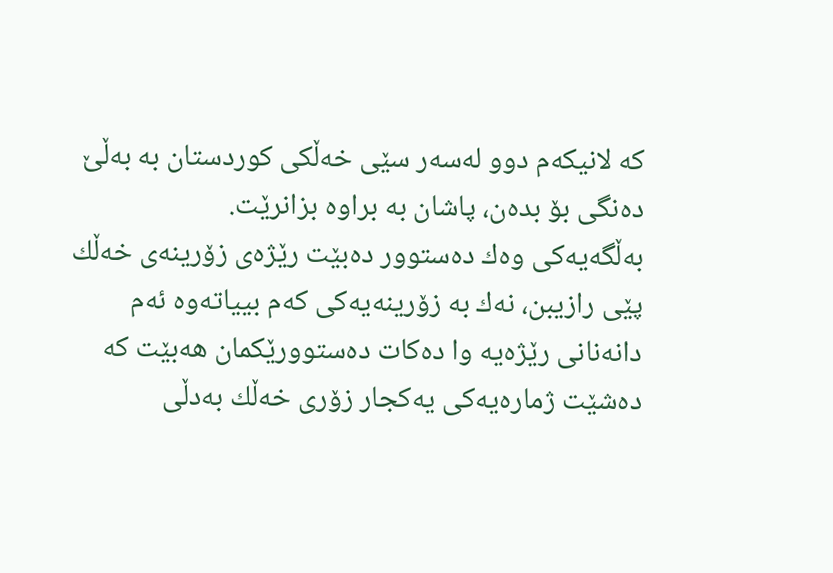كه‌ لانیكه‌م دوو له‌سه‌ر سێی خه‌ڵكی‌ كوردستان به‌ به‌ڵێ ده‌نگی‌ بۆ بده‌ن، پاشان به‌ براوه‌ بزانرێت. به‌ڵگه‌یه‌كی‌ ‌وه‌ك ده‌ستوور ده‌بێت رێژه‌ی زۆرینه‌ی‌ خه‌ڵك پێی رازیبن، نه‌ك به‌ زۆرینه‌یه‌كی‌ كه‌م بییاته‌وه‌ ئه‌م دانه‌نانی‌ رێژه‌یه‌ ‌وا ده‌كات ده‌ستوورێكمان هه‌بێت كه‌ ده‌شێت ژماره‌یه‌كی‌ یه‌كجار زۆری‌ خه‌ڵك به‌دڵی‌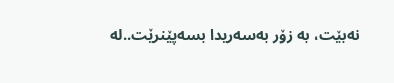نه‌بێت، به‌ زۆر به‌سه‌ریدا بسه‌پێنرێت..له‌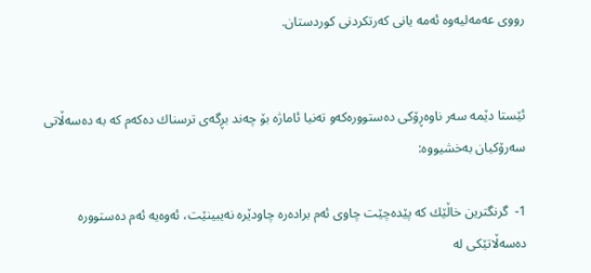رووی‌ عه‌مه‌لیه‌وه‌ ئه‌مه‌ یانی‌ كه‌رتكردنی‌ كوردستان.


ئێستا دێمه‌ سه‌ر ناوه‌ڕۆكی‌ ده‌ستووره‌كه‌‌و ته‌نیا ئاماژه‌ بۆ چه‌ند بڕگه‌ی‌ ترسناك ده‌كه‌م كه‌ به‌ ده‌سه‌ڵاتی‌ سه‌رۆكیان به‌خشیووه‌:

1-  گرنگترین خاڵێك كه‌ پێده‌چێت چاوی‌ ئه‌م براده‌ره‌ چاودێره‌ نه‌یبینێت، ئه‌وه‌یه‌ ئه‌م ده‌ستووره‌ ده‌سه‌ڵاتێكی‌ له‌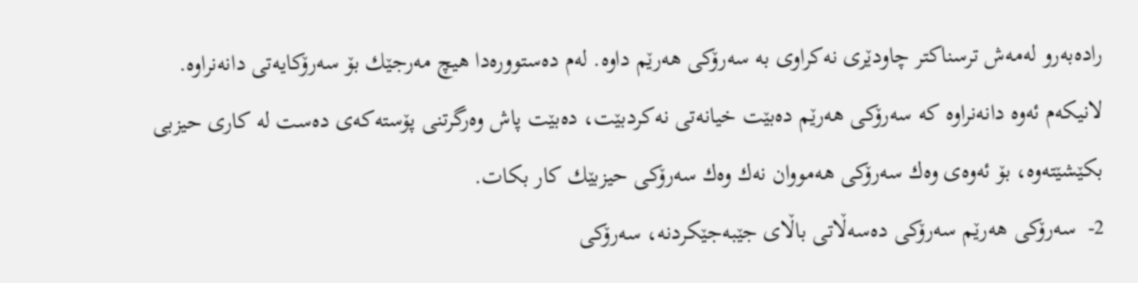راده‌به‌ر‌و له‌مه‌ش ترسناكتر چاودێری نه‌كراوی‌ به‌ سه‌رۆكی‌ هه‌رێم داوه‌. له‌م ده‌ستووره‌دا هیچ مه‌رجێك بۆ سه‌رۆكایه‌تی‌ دانه‌نراوه‌. لانیكه‌م ئه‌وه‌ دانه‌نراوه‌ كه‌ سه‌رۆكی‌ هه‌رێم ده‌بێت خیانه‌تی‌ نه‌كردبێت، ده‌بێت پاش ‌وه‌رگرتنی‌ پۆسته‌كه‌ی‌ ده‌ست له‌ كاری‌ حیزبی‌ بكێشێته‌وه‌، بۆ ئه‌وه‌ی‌ ‌وه‌ك سه‌رۆكی‌ هه‌مووان نه‌ك ‌وه‌ك سه‌رۆكی‌ حیزبێك كار بكات.
2-  سه‌رۆكی‌ هه‌رێم سه‌رۆكی‌ ده‌سه‌ڵاتی‌ باڵای‌ جێبه‌جێكردنه‌، سه‌رۆكی‌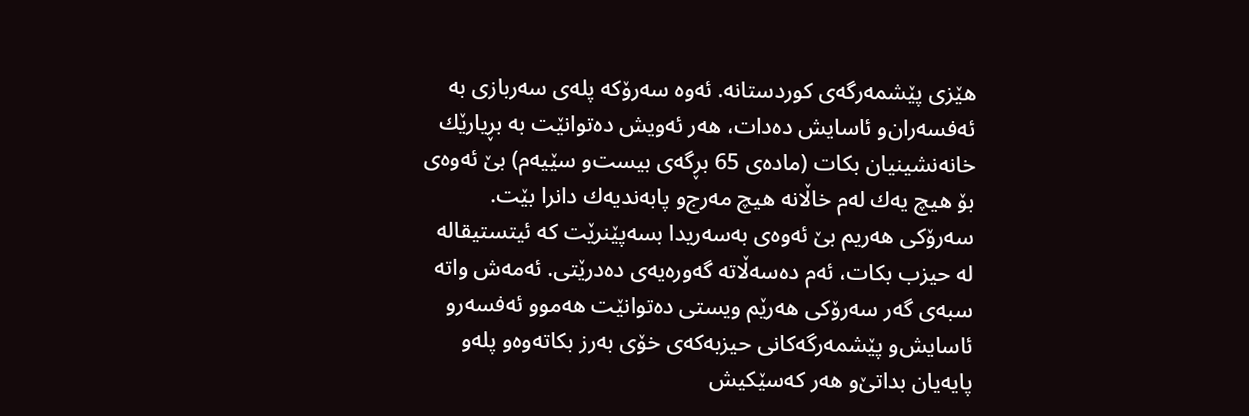هێزی‌ پێشمه‌رگه‌ی‌ كوردستانه‌. ئه‌وه‌ سه‌رۆكه‌ پله‌ی‌ سه‌ربازی‌ به‌ ئه‌فسه‌ران‌و ئاسایش ده‌دات، هه‌ر ئه‌ویش ده‌توانێت به‌ بڕیارێك خانه‌نشینیان بكات (ماده‌ی‌ 65 بڕگه‌ی‌ بیست‌و سێیه‌م) بێ‌ ئه‌وه‌ی‌ بۆ هیچ یه‌ك له‌م خاڵانه‌ هیچ مه‌رج‌و پابه‌ندیه‌ك دانرا بێت. سه‌رۆكی‌ هه‌ریم بێ‌ ئه‌وه‌ی‌ به‌سه‌ریدا بسه‌پێنرێت كه‌ ئیتستیقاله‌ له‌ حیزب بكات، ئه‌م ده‌سه‌ڵاته‌ گه‌وره‌یه‌ی‌ ده‌درێتی‌. ئه‌مه‌ش ‌واته‌ سبه‌ی‌ گه‌ر سه‌رۆكی‌ هه‌رێم ‌ویستی‌ ده‌توانێت هه‌موو ئه‌فسه‌ر‌و ئاسایش‌و پێشمه‌رگه‌كانی‌ حیزبه‌كه‌ی‌ خۆی‌ به‌رز بكاته‌وه‌‌و پله‌‌و پایه‌یان بداتێ‌‌و هه‌ر كه‌سێكیش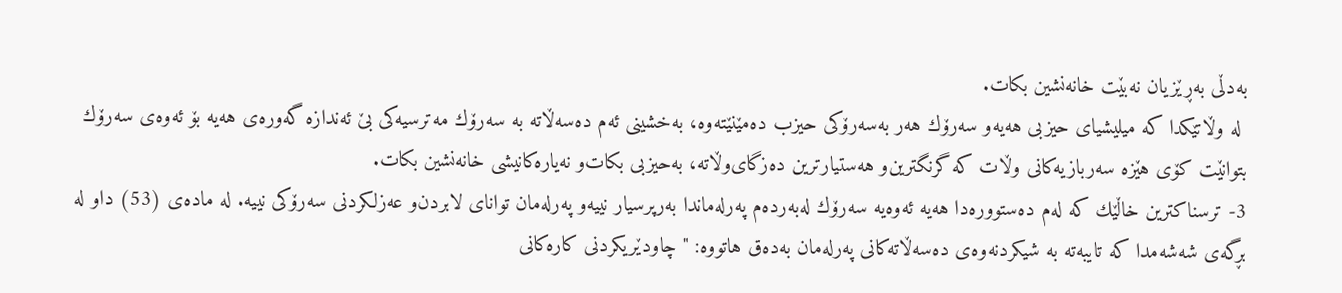به‌دڵی‌ به‌ڕێزیان نه‌بێت خانه‌نشین بكات.
 له‌ ‌وڵاتێكدا كه‌ میلیشیای‌ حیزبی‌ هه‌یه‌‌و سه‌رۆك هه‌ر به‌سه‌رۆكی‌ حیزب ده‌مێنێته‌وه‌، به‌خشینی‌ ئه‌م ده‌سه‌ڵاته‌ به‌ سه‌رۆك مه‌ترسیه‌كی‌ بێ‌ ئه‌ندازه‌ گه‌وره‌ی‌ هه‌یه‌ بۆ ئه‌وه‌ی‌ سه‌رۆك بتوانێت كۆی‌ هێزه‌ سه‌ربازیه‌كانی‌ ‌وڵات كه‌ گرنگترین‌و هه‌ستیارترین ده‌زگای‌‌وڵاته‌، به‌حیزبی‌ بكات‌و نه‌یاره‌كانیشی‌ خانه‌نشین بكات.
3- ترسناكترین خاڵێك كه‌ له‌م ده‌ستووره‌دا هه‌یه‌ ئه‌وه‌یه‌ سه‌رۆك له‌به‌رده‌م په‌رله‌ماندا به‌رپرسیار نییه‌‌و په‌رله‌مان توانای‌ لابردن‌و عه‌زلكردنی‌ سه‌رۆكی‌ نییه‌. له‌ ماده‌ی‌ (53) دا‌و له‌ بڕگه‌ی‌ شه‌شه‌مدا كه‌ تایبه‌ته‌ به‌ شیكردنه‌وه‌ی‌ ده‌سه‌ڵاته‌كانی‌ په‌رله‌مان به‌ده‌ق هاتووه‌: " چاودێریكردنی‌ كاره‌كانی‌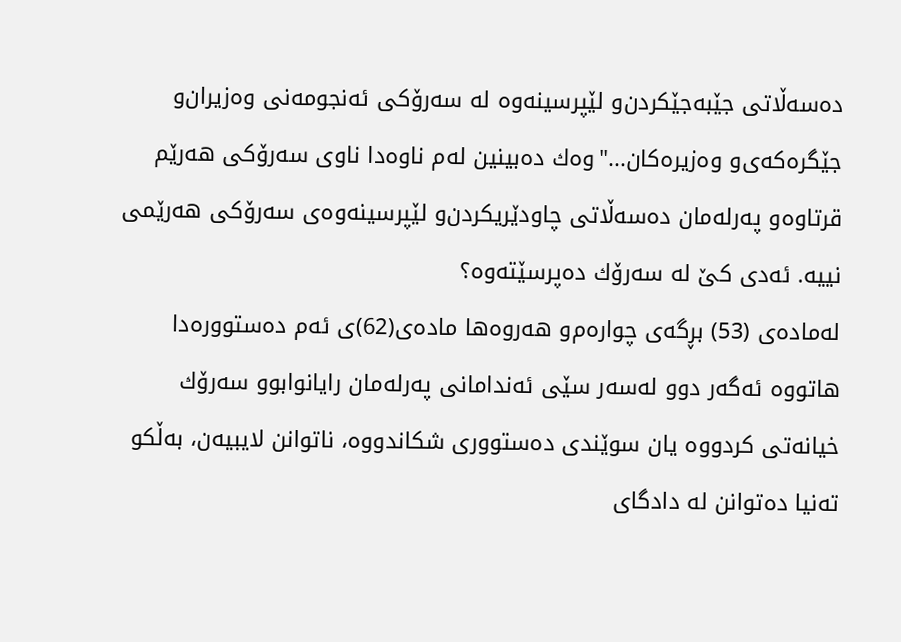ده‌سه‌ڵاتی‌ جێبه‌جێكردن‌و لێپرسینه‌وه‌ له‌ سه‌رۆكی‌ ئه‌نجومه‌نی‌ ‌وه‌زیران‌و جێگره‌كه‌ی‌‌و ‌وه‌زیره‌كان..."وه‌ك ده‌بینین له‌م ناوه‌دا ناوی‌ سه‌رۆكی‌ هه‌رێم قرتاوه‌‌و په‌رله‌مان ده‌سه‌ڵاتی‌ چاودێریكردن‌و لێپرسینه‌وه‌ی‌ سه‌رۆكی‌ هه‌رێمی‌ نییه‌. ئه‌دی‌ كێ‌ له‌ سه‌رۆك ده‌پرسێته‌وه‌؟
له‌ماده‌ی‌ (53) بڕگه‌ی‌ چواره‌م‌و هه‌روه‌ها ماده‌ی‌(62)ی‌ ئه‌م ده‌ستووره‌دا هاتووه‌ ئه‌گه‌ر دوو له‌سه‌ر سێی ئه‌ندامانی‌ په‌رله‌مان رایانوابوو سه‌رۆك خیانه‌تی‌ كردووه‌ یان سوێندی‌ ده‌ستووری‌ شكاندووه‌، ناتوانن لایبیه‌ن، به‌ڵكو ته‌نیا ده‌توانن له‌ دادگای‌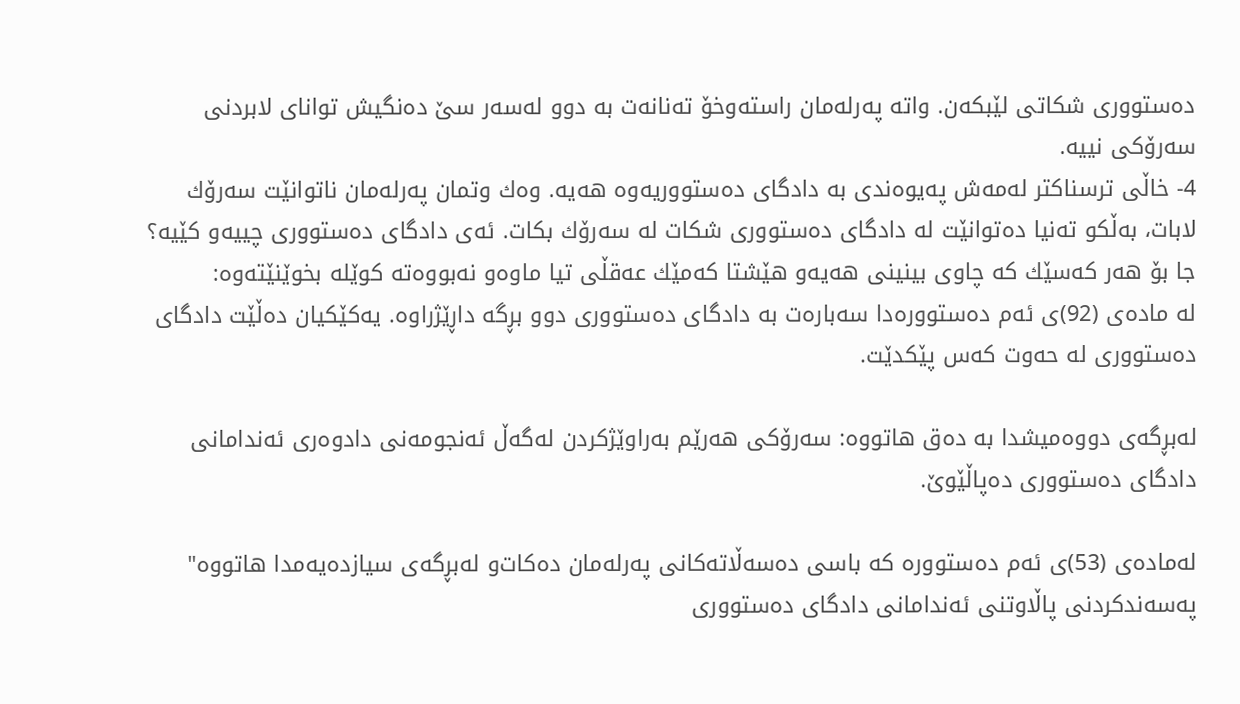ده‌ستووری‌ شكاتی‌ لێبكه‌ن. واته‌ په‌رله‌مان راسته‌وخۆ ته‌نانه‌ت به‌ دوو له‌سه‌ر سێ ده‌نگیش توانای‌ لابردنی‌ سه‌رۆكی‌ نییه‌.
4- خاڵی‌ ترسناكتر له‌مه‌ش په‌یوه‌ندی‌ به‌ دادگای‌ ده‌ستووریه‌وه‌ هه‌یه‌. وه‌ك ‌وتمان په‌رله‌مان ناتوانێت سه‌رۆك لابات، به‌ڵكو ته‌نیا ده‌توانێت له‌ دادگای‌ ده‌ستووری‌ شكات له‌ سه‌رۆك بكات. ئه‌ی‌ دادگای‌ ده‌ستووری‌ چییه‌‌و كێیه‌؟ جا بۆ هه‌ر كه‌سێك كه‌ چاوی‌ بینینی‌ هه‌یه‌‌و هێشتا كه‌مێك عه‌قڵی‌ تیا ماوه‌‌و نه‌بووه‌ته‌ كوێله‌ بخوێنێته‌وه‌:
له‌ ماده‌ی‌ (92)ی‌ ئه‌م ده‌ستووره‌دا سه‌باره‌ت به‌ دادگای‌ ده‌ستووری‌ دوو بڕگه‌ داڕێژراوه‌. یه‌كێكیان ده‌ڵێت دادگای‌ ده‌ستووری‌ له‌ حه‌وت كه‌س پێكدێت.

له‌بڕگه‌ی‌ دووه‌میشدا به‌ ده‌ق هاتووه‌: سه‌رۆكی‌ هه‌رێم به‌راوێژكردن له‌گه‌ڵ‌ ئه‌نجومه‌نی‌ دادوه‌ری‌ ئه‌ندامانی‌ دادگای‌ ده‌ستووری‌ ده‌پاڵێوێ‌.

له‌ماده‌ی‌ (53)ی‌ ئه‌م ده‌ستووره‌ كه‌ باسی‌ ده‌سه‌ڵاته‌كانی‌ په‌رله‌مان ده‌كات‌و له‌بڕگه‌ی‌ سیازده‌یه‌مدا هاتووه‌" په‌سه‌ندكردنی‌ پاڵاوتنی‌ ئه‌ندامانی‌ دادگای‌ ده‌ستووری‌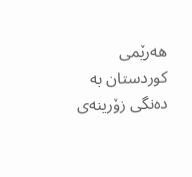هه‌رێمی‌ كوردستان به‌ ده‌نگی‌ زۆرینه‌ی‌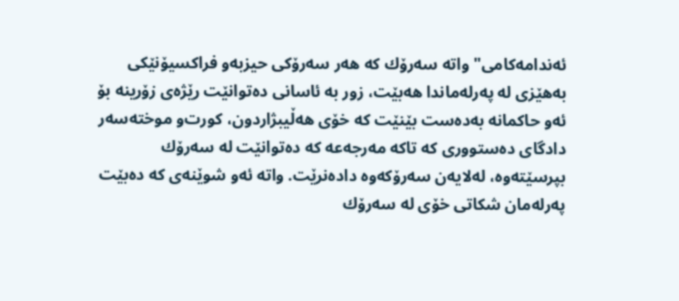ئه‌ندامه‌كامی‌"واته‌ سه‌رۆك كه‌ هه‌ر سه‌رۆكی‌ حیزبه‌‌و فراكسیۆنێكی‌ به‌هێزی‌ له‌ په‌رله‌ماندا هه‌بێت، زور به‌ ئاسانی‌ ده‌توانێت رێژه‌ی‌ زۆرینه‌ بۆ ئه‌و حاكمانه‌ به‌ده‌ست بێنێت كه‌ خۆی‌ هه‌ڵیبژاردون، كورت‌و موخته‌سه‌ر دادگای‌ ده‌ستووری‌ كه‌ تاكه‌ مه‌رجه‌عه‌ كه‌ ده‌توانێت له‌ سه‌رۆك بپرسێته‌وه‌، له‌لایه‌ن سه‌رۆكه‌وه‌ داده‌نرێت. واته‌ ئه‌و شوێنه‌ی‌ كه‌ ده‌بێت په‌رله‌مان شكاتی‌ خۆی‌ له‌ سه‌رۆك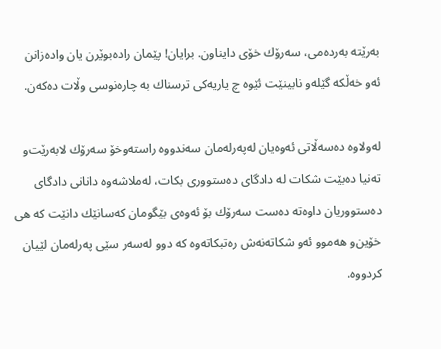به‌رێته‌ به‌رده‌می‌، سه‌رۆك خۆی‌ دایناون. برایان! پێمان راده‌بوێرن یان ‌واده‌زانن ئه‌و خه‌ڵكه‌ گێله‌‌و نابینێت ئێوه‌ چ یاریه‌كی‌ ترسناك به‌ چاره‌نوسی‌ ‌وڵات ده‌كه‌ن.

له‌ولاوه‌ ده‌سه‌ڵاتی‌ ئه‌وه‌یان له‌په‌رله‌مان سه‌ندووه‌ راسته‌وخۆ سه‌رۆك لابه‌رێت‌و ته‌نیا ده‌بێت شكات له‌ دادگای‌ ده‌ستووری‌ بكات، له‌ملاشه‌وه‌ دانانی‌ دادگای‌ ده‌ستووریان داوه‌ته‌ ده‌ست سه‌رۆك بۆ ئه‌وه‌ی‌ بێگومان كه‌سانێك دانێت كه‌ هی‌ خۆین‌و هه‌موو ئه‌و شكاته‌نه‌ش ره‌تبكاته‌وه‌ كه‌ دوو له‌سه‌ر سێی په‌رله‌مان لێیان كردووه‌.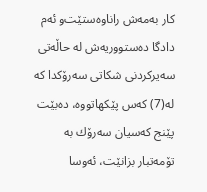كار به‌مه‌ش راناوه‌ستێت‌و ئه‌م دادگا ده‌ستووریه‌ش له‌ حاڵه‌تی‌ سه‌یركردنی‌ شكاتی‌ سه‌رۆكدا كه‌ له‌(7) كه‌س پێكهاتووه‌، ده‌بێت پێنج كه‌سیان سه‌رۆك به‌ تۆمه‌تبار بزانێت، ئه‌وسا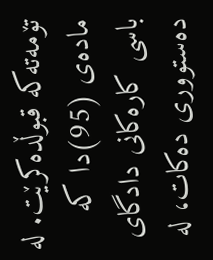تۆمه‌ته‌كه‌ قبوڵده‌كرێت. له‌ ماده‌ی‌ (95)دا كه‌ باسی‌ كاره‌كانی‌ دادگای‌ ده‌ستووری‌ ده‌كات، له‌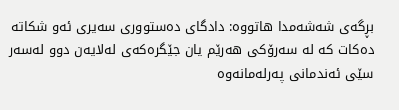بڕگه‌ی‌ شه‌شه‌مدا هاتووه‌: دادگای‌ ده‌ستووری‌ سه‌یری‌ ئه‌و شكاته‌ ده‌كات كه‌ له‌ سه‌رۆكی‌ هه‌رێم یان جێگره‌كه‌ی‌ له‌لایه‌ن دوو له‌سه‌ر سێی ئه‌ندمانی‌ په‌رله‌مانه‌وه‌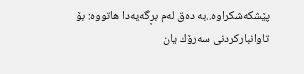پێشكه‌شكراوه‌..به‌ ده‌ق له‌م بڕگه‌یه‌دا هاتووه‌: بۆ تاوانباركردنی‌ سه‌رۆك یان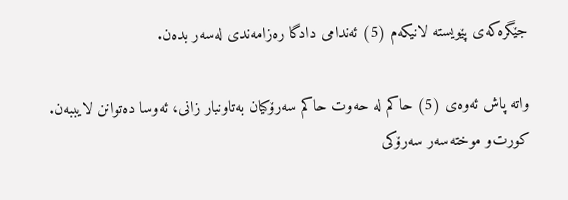جێگره‌كه‌ی‌ پێویسته‌ لانیكه‌م (5) ئه‌ندامی‌ دادگا ره‌زامه‌ندی‌ له‌سه‌ر بده‌ن.

واته‌ پاش ئه‌وه‌ی‌ (5) حاكم له‌ حه‌وت حاكم سه‌رۆكیان به‌تاونبار زانی‌، ئه‌وسا ده‌توانن لایببه‌ن.
كورت‌و موخته‌سه‌ر سه‌رۆكی‌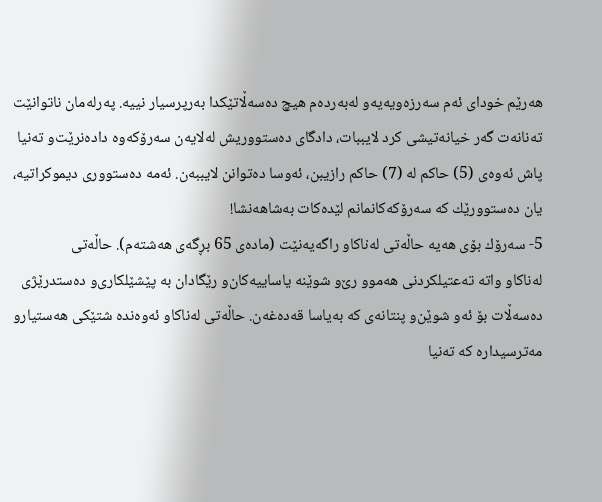هه‌رێم خودای‌ ئه‌م سه‌رزه‌ویه‌یه‌‌و له‌به‌رده‌م هیچ ده‌سه‌ڵاتێكدا به‌رپرسیار نییه‌. په‌رله‌مان ناتوانێت ته‌نانه‌ت گه‌ر خیانه‌تیشی‌ كرد لایببات، دادگای‌ ده‌ستووریش له‌لایه‌ن سه‌رۆكه‌وه‌ داده‌نرێت‌و ته‌نیا پاش ئه‌وه‌ی‌ (5) حاكم له‌ (7) حاكم رازیبن، ئه‌وسا ده‌توانن لایببه‌ن. ئه‌مه‌ ده‌ستووری‌ دیموكراتیه‌، یان ده‌ستوورێك كه‌ سه‌رۆكه‌كانمانم لێده‌كات به‌شاهه‌نشا!
5- سه‌رۆك بۆی‌ هه‌یه‌ حاڵه‌تی‌ له‌ناكاو راگه‌یه‌نێت (ماده‌ی‌ 65 بڕگه‌ی‌ هه‌شته‌م). حاڵه‌تی‌ له‌ناكاو ‌واته‌ ته‌عتیلكردنی‌ هه‌موو رێ‌‌و شوێنه‌ یاساییه‌كان‌و رێگادان به‌ پێشێلكاری‌‌و ده‌ستدرێژی‌ ده‌سه‌ڵات بۆ ئه‌و شوێن‌و پنتانه‌ی‌ كه‌ به‌یاسا قه‌ده‌غه‌ن. حاڵه‌تی‌ له‌ناكاو ئه‌وه‌نده‌ شتێكی‌ هه‌ستیار‌و مه‌ترسیداره‌ كه‌ ته‌نیا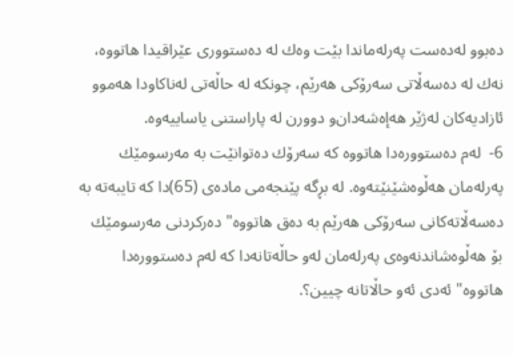ده‌بوو له‌ده‌ست په‌رله‌ماندا بێت ‌وه‌ك له‌ ده‌ستووری‌ عێراقیدا هاتووه‌، نه‌ك له‌ ده‌سه‌ڵاتی‌ سه‌رۆكی‌ هه‌رێم، چونكه‌ له‌ حاڵه‌تی‌ له‌ناكاودا هه‌موو ئازادیه‌كان له‌ژێر هه‌إه‌شه‌دان‌و دوورن له‌ پاراستنی‌ یاساییه‌وه‌.
6-  له‌م ده‌ستووره‌دا هاتووه‌ كه‌ سه‌رۆك ده‌توانێت به‌ مه‌رسومێك په‌رله‌مان هه‌ڵوه‌شێنێته‌وه‌. له‌ بڕگه‌ پێنجه‌می‌ ماده‌ی‌ (65)دا كه‌ تایبه‌ته‌ به‌ ده‌سه‌ڵاته‌كانی‌ سه‌رۆكی‌ هه‌رێم به‌ ده‌ق هاتووه‌" ده‌ركردنی‌ مه‌رسومێك بۆ هه‌ڵوه‌شاندنه‌وه‌ی‌ په‌رله‌مان له‌و حاڵه‌تانه‌دا كه‌ له‌م ده‌ستووره‌دا هاتووه‌" ئه‌دی‌ ئه‌و حاڵاتانه‌ چیین؟.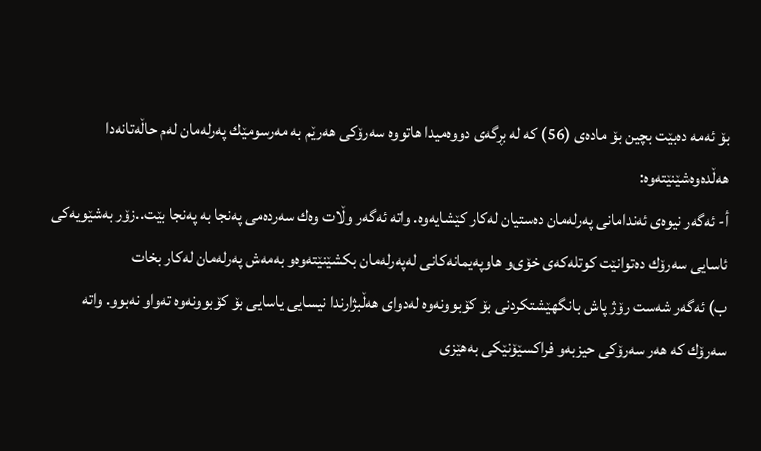بۆ ئه‌مه‌ ده‌بێت بچین بۆ ماده‌ی‌ (56) كه‌ له‌ بڕگه‌ی‌ دووه‌میدا هاتووه‌ سه‌رۆكی‌ هه‌رێم به‌ مه‌رسومێك په‌رله‌مان له‌م حاڵه‌تانه‌دا هه‌ڵده‌وه‌شێنێته‌وه‌:
أ- ئه‌گه‌ر نیوه‌ی‌ ئه‌ندامانی په‌رله‌مان ده‌ستیان له‌كار كێشایه‌وه‌. واته‌ ئه‌گه‌ر ‌وڵات ‌وه‌ك سه‌رده‌می‌ په‌نجا به‌ په‌نجا بێت..زۆر به‌شێویه‌كی‌ ئاسایی سه‌رۆك ده‌توانێت كوتله‌كه‌ی‌ خۆی‌‌و هاوپه‌یمانه‌كانی‌ له‌په‌رله‌مان بكشێنێته‌وه‌‌و به‌مه‌ش په‌رله‌مان له‌كار بخات
ب) ئه‌گه‌ر شه‌ست رۆژ پاش بانگهێشتكردنی‌ بۆ كۆبوونه‌وه‌ له‌دوای‌ هه‌ڵبژارندا نیسایی‌ یاسایی بۆ كۆبوونه‌وه‌ ته‌واو نه‌بوو. واته‌ سه‌رۆك كه‌ هه‌ر سه‌رۆكی‌ حیزبه‌‌و فراكسێۆنێكی‌ به‌هێزی‌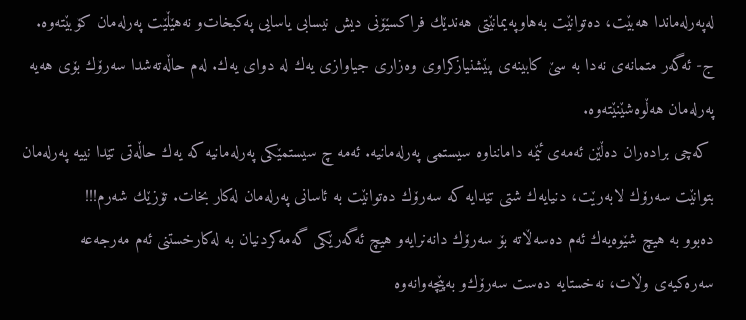له‌په‌رله‌ماندا هه‌بێت، ده‌توانێت به‌هاوپه‌یمانێتی‌ هه‌ندێك فراكسێۆنی‌ دیش نیسابی‌ یاسایی په‌كبخات‌و نه‌هێڵێت په‌رله‌مان كۆبێته‌وه‌.
ج- ئه‌گه‌ر متمانه‌ی‌ نه‌دا به‌ سێ‌ كابینه‌ی‌ پێشنیازكراوی‌ ‌وه‌زاری‌ جیاوازی‌ یه‌ك له‌ دوای‌ یه‌ك. له‌م حاڵه‌ته‌شدا سه‌رۆك بۆی‌ هه‌یه‌ په‌رله‌مان هه‌ڵوه‌شێنێته‌وه‌.
 كه‌چی‌ براده‌ران ده‌ڵێن ئه‌مه‌ی‌ ئێمه‌ دامانناوه‌ سیستمی‌ په‌رله‌مانیه‌. ئه‌مه‌ چ سیستمێكی‌ په‌رله‌مانیه‌ كه‌ یه‌ك حاڵه‌تی‌ تێدا نییه‌ په‌رله‌مان بتوانێت سه‌رۆك لابه‌رێت، دنیایه‌ك شتی‌ تێدایه‌ كه‌ سه‌رۆك ده‌توانێت به‌ ئاسانی‌ په‌رله‌مان له‌كار بخات. تۆزێك شه‌رم!!!
ده‌بوو به‌ هیچ شێوه‌یه‌ك ئه‌م ده‌سه‌ڵاته‌ بۆ سه‌رۆك دانه‌نرایه‌‌و هیچ ئه‌گه‌رێكی‌ گه‌مه‌كردنیان به‌ له‌كارخستنی‌ ئه‌م مه‌رجه‌عه‌ سه‌ره‌كیه‌ی‌ ‌وڵات، نه‌خستایه‌ ده‌ست سه‌رۆك‌و به‌پێچه‌وانه‌وه‌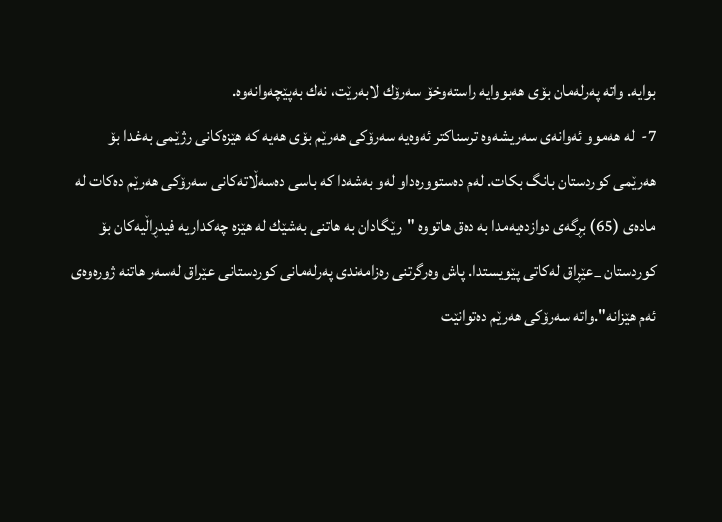بوایه‌. واته‌ په‌رله‌مان بۆی‌ هه‌بووایه‌ راسته‌وخۆ سه‌رۆك لابه‌رێت، نه‌ك به‌پێچه‌وانه‌وه‌.
7-  له‌ هه‌موو ئه‌وانه‌ی‌ سه‌ریشه‌وه‌ ترسناكتر ئه‌وه‌یه‌ سه‌رۆكی‌ هه‌رێم بۆی‌ هه‌یه‌ كه‌ هێزه‌كانی‌ رژێمی‌ به‌غدا بۆ هه‌رێمی‌ كوردستان بانگ بكات. له‌م ده‌ستووره‌دا‌و له‌و به‌شه‌دا كه‌ باسی‌ ده‌سه‌ڵاته‌كانی‌ سه‌رۆكی‌ هه‌رێم ده‌كات له‌ ماده‌ی‌ (65) بڕگه‌ی‌ دوازده‌یه‌مدا به‌ ده‌ق هاتووه‌ "رێگادان به‌ هاتنی‌ به‌شێك له‌ هێزه‌ چه‌كداریه‌ فیدڕاڵیه‌كان بۆ كوردستان _عێڕاق له‌كاتی‌ پێویستدا. پاش ‌وه‌رگرتنی‌ ره‌زامه‌ندی‌ په‌رله‌مانی‌ كوردستانی‌ عێراق له‌سه‌ر هاتنه‌ ژوره‌وه‌ی‌ ئه‌م هێزانه‌".واته‌ سه‌رۆكی‌ هه‌رێم ده‌توانێت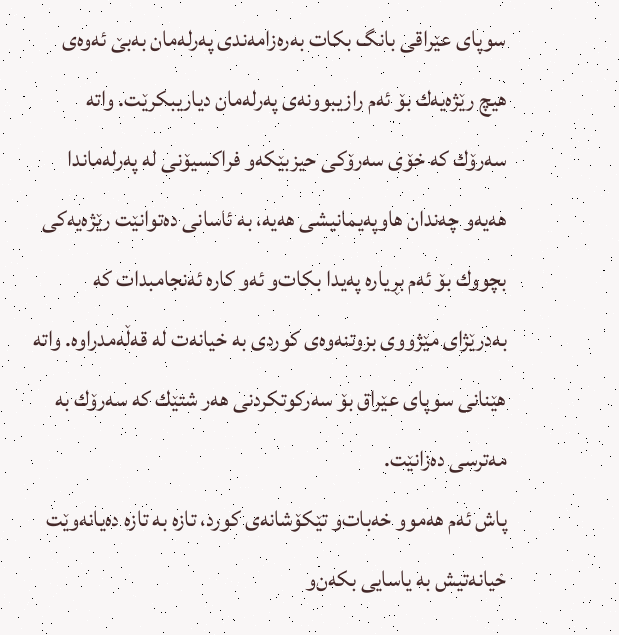سوپای‌ عێراقی‌ بانگ بكات به‌ره‌زامه‌ندی‌ په‌رله‌مان به‌بێ‌ ئه‌وه‌ی‌ هیچ رێژه‌یه‌ك بۆ ئه‌م رازیبوونه‌ی‌ په‌رله‌مان دیاریبكرێت. واته‌ سه‌رۆك كه‌ خۆی‌ سه‌رۆكی‌ حیزبێكه‌‌و فراكسیۆنی‌ له‌ په‌رله‌ماندا هه‌یه‌‌و چه‌ندان هاوپه‌یمانیشی‌ هه‌یه‌، به‌ ئاسانی‌ ده‌توانێت رێژه‌یه‌كی‌ بچووك بۆ ئه‌م بڕیاره‌ په‌یدا بكات‌و ئه‌و كاره‌ ئه‌نجامبدات كه‌ به‌درێژای‌ مێژووی‌ بزوتنه‌وه‌ی‌ كوردی‌ به‌ خیانه‌ت له‌ قه‌ڵه‌مدراوه‌. واته‌ هێنانی‌ سوپای‌ عێراق بۆ سه‌ركوتكردنی‌ هه‌ر شتێك كه‌ سه‌رۆك به‌ مه‌ترسی‌ ده‌زانێت.
پاش ئه‌م هه‌موو خه‌بات‌و تێكۆشانه‌ی‌ كورد، تازه‌ به‌ تازه‌ ده‌یانه‌وێت خیانه‌تیش به‌ یاسایی بكه‌ن‌و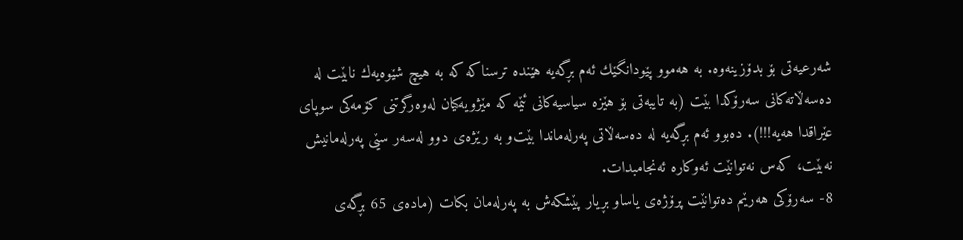شه‌رعیه‌تی‌ بۆ بدۆزینه‌وه‌. به‌ هه‌موو پێودانگێك ئه‌م بڕگه‌یه‌ هێنده‌ ترسناكه‌ كه‌ به‌ هیچ شێوه‌یه‌ك نابێت له‌ ده‌سه‌ڵاته‌كانی‌ سه‌رۆكدا بێت (به‌ تایبه‌تی‌ بۆ هێزه‌ سیاسیه‌كانی‌ ئێمه‌ كه‌ مێژویه‌كیان له‌وه‌رگرتنی‌ كۆمه‌كی‌ سوپای‌ عێراقدا هه‌یه‌!!!). ده‌بوو ئه‌م بڕگه‌یه‌ له‌ ده‌سه‌ڵاتی‌ په‌رله‌ماندا بێت‌و به‌ رێژه‌ی‌ دوو له‌سه‌ر سێی په‌رله‌مانیش نه‌بێت، كه‌س نه‌توانێت ئه‌وكاره‌ ئه‌نجامبدات.
8- سه‌رۆكی‌ هه‌رێم ده‌توانێت پرۆژه‌ی‌ یاسا‌و بڕیار پێشكه‌ش به‌ په‌رله‌مان بكات (ماده‌ی‌ 65 بڕگه‌ی‌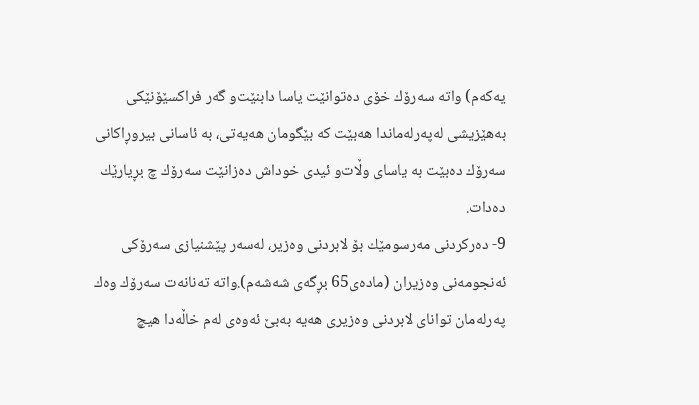یه‌كه‌م) واته‌ سه‌رۆك خۆی‌ ده‌توانێت یاسا دابنێت‌و گه‌ر فراكسێۆنێكی‌ به‌هێزیشی‌ له‌په‌رله‌ماندا هه‌بێت كه‌ بێگومان هه‌یه‌تی‌، به‌ ئاسانی‌ بیروڕاكانی‌ سه‌رۆك ده‌بێت به‌ یاسای‌ ‌وڵات‌و ئیدی‌ خوداش ده‌زانێت سه‌رۆك چ بڕیارێك ده‌دات.
9- ده‌ركردنی‌ مه‌رسومێك بۆ لابردنی‌ ‌وه‌زیر، له‌سه‌ر پێشنیازی‌ سه‌رۆكی‌ ئه‌نجومه‌نی‌ ‌وه‌زیران (ماده‌ی‌65 بڕگه‌ی‌ شه‌شه‌م).واته‌ ته‌نانه‌ت سه‌رۆك ‌وه‌ك په‌رله‌مان توانای‌ لابردنی‌ ‌وه‌زیری‌ هه‌یه‌ به‌بێ‌ ئه‌وه‌ی‌ له‌م خاڵه‌دا هیچ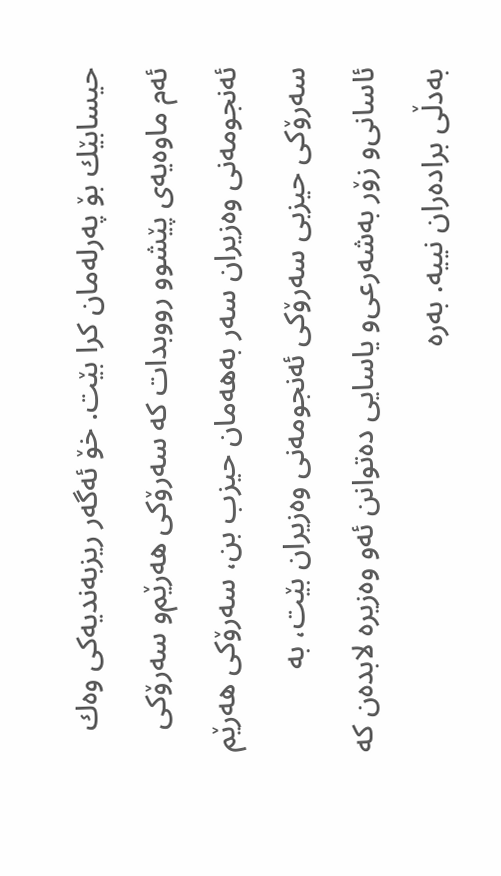حیسابێك بۆ په‌رله‌مان كرا بێت. خۆ ئه‌گه‌ر ریزبه‌ندیه‌كی‌ ‌وه‌ك ئه‌م ماوه‌یه‌ی‌ پێشوو رووبدات كه‌ سه‌رۆكی‌ هه‌رێم‌و سه‌رۆكی‌ ئه‌نجومه‌نی‌ ‌وه‌زیران سه‌ر به‌هه‌مان حیزب بن، سه‌رۆكی‌ هه‌رێم سه‌رۆكی‌ حیزبی‌ سه‌رۆكی‌ ئه‌نجومه‌نی‌ ‌وه‌زیران بێت، به‌ ئاسانی‌‌و زۆر به‌شه‌رعی‌‌و یاسایی ده‌توانن ئه‌و ‌وه‌زیره‌ لابده‌ن كه‌ به‌دڵی‌ براده‌ران نییه‌. به‌ره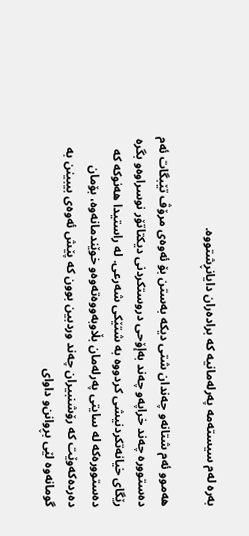به‌ره له‌م سیسته‌مه‌ په‌رله‌مانیه‌ كه‌ براده‌ران دایانڕشتووه‌.

هه‌موو ئه‌م شتانه‌‌و چه‌ندان شتی‌ دیكه‌ به‌ستن بۆ ئه‌وه‌ی‌ مرۆڤ تێبگات ئه‌م ده‌ستووره‌ چه‌ند خراپه‌‌و چه‌ند به‌إۆحی‌ دروستكردنی‌ دیكتاتۆر نوسراوه‌‌و بگره‌ رێگای‌ خیانه‌تكردنیشی‌ كردووه‌ به‌ شتێكی‌ شه‌رعی‌. له‌ راستیدا هه‌نوكه‌ كه‌ ده‌ستووره‌كه‌ له‌ سایتی‌ په‌رله‌مان بڵاوبه‌ووه‌ته‌وه‌‌و خوێندمانه‌وه‌، بۆمان ده‌رده‌كه‌وێت كه‌ رۆشنبیران چه‌ند ‌وردبین بوون كه‌ پێش ئه‌وه‌ی‌ بیبینن به‌ گومانه‌وه‌ لێی بڕوانن‌و داوای‌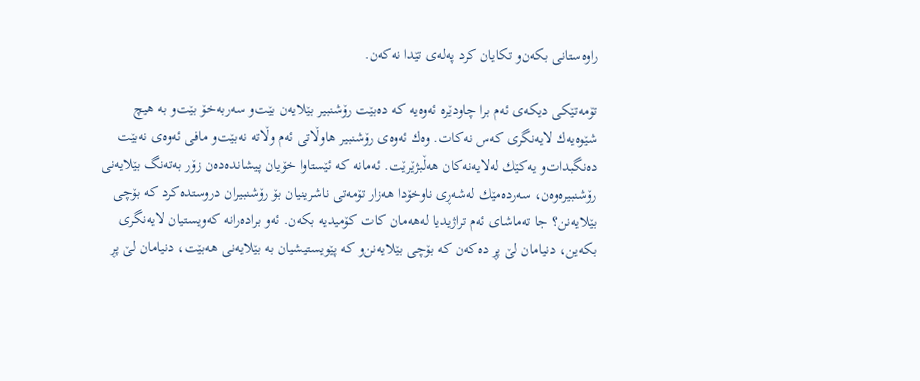راوه‌ستانی بكه‌ن‌و تكایان كرد په‌له‌ی‌ تێدا نه‌كه‌ن.

تۆمه‌تێكی‌ دیكه‌ی‌ ئه‌م برا چاودێره‌ ئه‌وه‌یه‌ كه‌ ده‌بێت رۆشنبیر بێلایه‌ن بێت‌و سه‌ربه‌خۆ بێت‌و به‌ هیچ شێوه‌یه‌ك لایه‌نگری‌ كه‌س نه‌كات. وه‌ك ئه‌وه‌ی‌ رۆشنبیر هاوڵاتی‌ ئه‌م ‌وڵاته‌ نه‌بێت‌و مافی‌ ئه‌وه‌ی‌ نه‌بێت ده‌نگبدات‌و یه‌كێك له‌لایه‌نه‌كان هه‌ڵبژێرێت. ئه‌مانه‌ كه‌ ئێستا‌وا خۆیان پیشانده‌ده‌ن زۆر به‌ته‌نگ بێلایه‌نی‌ رۆشنبیره‌وه‌ن، سه‌رده‌مێك له‌شه‌ڕی‌ ناوخۆدا هه‌زار تۆمه‌تی‌ ناشرینیان بۆ رۆشنبیران دروستده‌كرد كه‌ بۆچی‌ بێلایه‌نن؟ جا ته‌ماشای‌ ئه‌م تراژیدیا له‌هه‌مان كات كۆمیدیه‌ بكه‌ن. ئه‌و براده‌رانه‌ كه‌‌ویستیان لایه‌نگری‌ بكه‌ین، دنیامان لێ پڕ ده‌كه‌ن كه‌ بۆچی‌ بێلایه‌نن‌و كه‌ پێویستیشیان به‌ بێلایه‌نی‌ هه‌بێت، دنیامان لێ پڕ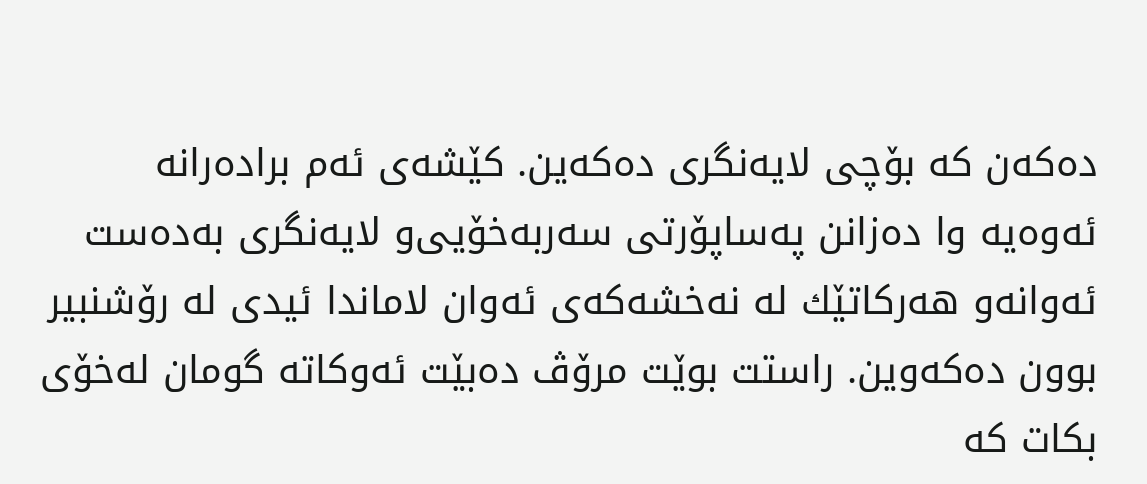ده‌كه‌ن كه‌ بۆچی‌ لایه‌نگری‌ ده‌كه‌ین. كێشه‌ی‌ ئه‌م براده‌رانه‌ ئه‌وه‌یه‌ ‌وا ده‌زانن په‌ساپۆرتی‌ سه‌ربه‌خۆیی‌و لایه‌نگری‌ به‌ده‌ست ئه‌وانه‌‌و هه‌ركاتێك له‌ نه‌خشه‌كه‌ی‌ ئه‌وان لاماندا ئیدی‌ له‌ رۆشنبیر بوون ده‌كه‌وین. راستت بوێت مرۆڤ ده‌بێت ئه‌وكاته‌ گومان له‌خۆی‌ بكات كه‌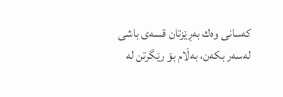كه‌سانی‌ ‌وه‌ك به‌ڕێزتان قسه‌ی‌ باشی‌ له‌سه‌ر بكه‌ن، به‌ڵام بۆ رێگرتن له‌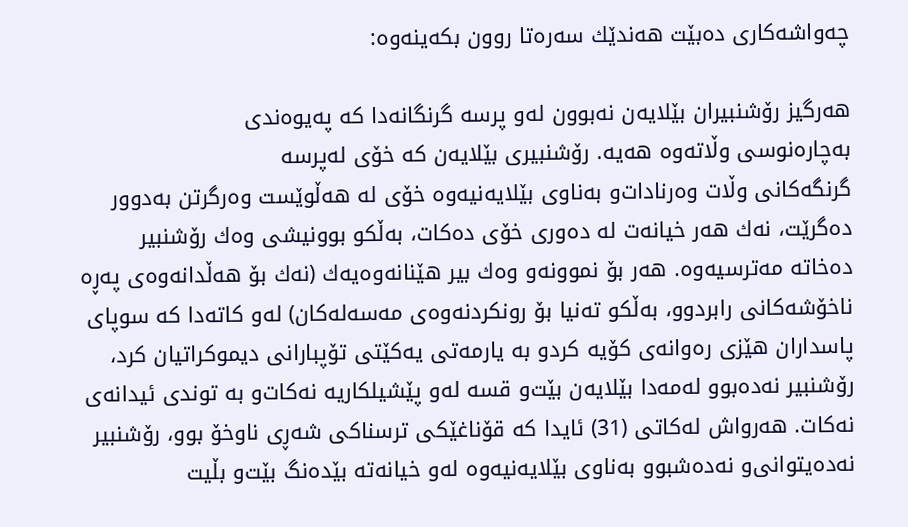چه‌واشه‌كاری ده‌بێت هه‌ندێك سه‌ره‌تا روون بكه‌ینه‌وه‌:

هه‌رگیز رۆشنبیران بێلایه‌ن نه‌بوون له‌و پرسه‌ گرنگانه‌دا كه‌ په‌یوه‌ندی‌ به‌چاره‌نوسی‌ ‌وڵاته‌وه‌ هه‌یه‌. رۆشنبیری‌ بێلایه‌ن كه‌ خۆی‌ له‌پرسه‌ گرنگه‌كانی‌ ‌وڵات ‌وه‌رنادات‌و به‌ناوی‌ بێلایه‌نیه‌وه‌ خۆی‌ له‌ هه‌ڵوێست ‌وه‌رگرتن به‌دوور ده‌گرێت، نه‌ك هه‌ر خیانه‌ت له‌ ده‌وری‌ خۆی‌ ده‌كات، به‌ڵكو بوونیشی‌ ‌وه‌ك رۆشنبیر ده‌خاته‌ مه‌ترسیه‌وه‌. هه‌ر بۆ نموونه‌‌و ‌وه‌ك بیر هێنانه‌وه‌یه‌ك (نه‌ك بۆ هه‌ڵدانه‌وه‌ی‌ په‌ڕه‌ ناخۆشه‌كانی‌ رابردوو، به‌ڵكو ته‌نیا بۆ رونكردنه‌وه‌ی‌ مه‌سه‌له‌كان) له‌و كاته‌دا كه‌ سوپای‌ پاسداران هێزی‌ ره‌وانه‌ی‌ كۆیه‌ كرد‌و به‌ یارمه‌تی‌ یه‌كێتی‌ تۆپبارانی‌ دیموكراتیان كرد، رۆشنبیر نه‌ده‌بوو له‌مه‌دا بێلایه‌ن بێت‌و قسه‌ له‌و پێشیلكاریه‌ نه‌كات‌و به‌ توندی‌ ئیدانه‌ی‌ نه‌كات. هه‌رواش له‌كاتی‌ (31) ئایدا كه‌ قۆناغێكی‌ ترسناكی‌ شه‌ڕی‌ ناوخۆ بوو، رۆشنبیر نه‌ده‌یتوانی‌‌و نه‌ده‌شبوو به‌ناوی‌ بێلایه‌نیه‌وه‌ له‌و خیانه‌ته‌ بێده‌نگ بێت‌و بڵیت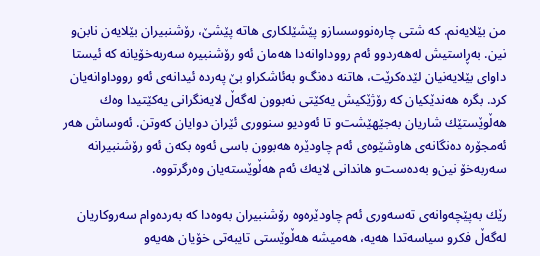من بێلایه‌نم. كه‌ شتی‌ چاره‌نووسساز‌و پێشێلكاری‌ هاته‌ پێشێ‌، رۆشنبیران بێلایه‌ن نابن‌و نین. به‌ڕاستیش له‌هه‌ردوو ئه‌م رووداوانه‌دا هه‌مان ئه‌و رۆشنبیره‌ سه‌ربه‌خۆیانه‌ كه‌ ئیستا داوای‌ بێلایه‌نیان لێده‌كرێت، هاتنه‌ ده‌نگ‌و به‌ئاشكرا‌و بێ‌ په‌رده‌ ئیدانه‌ی‌ ئه‌و رووداوانه‌یان كرد. بگره‌ هه‌ندێكیان كه‌ رۆژێكیش یه‌كێتی‌ نه‌بوون له‌گه‌ڵ‌ لایه‌نگرانی‌ یه‌كێتیدا ‌وه‌ك هه‌ڵوێستێك شاریان به‌جێهێشت‌و تا ئه‌ودیو سنووری‌ ئێران دوایان كه‌وتن. ئه‌وساش هه‌ر ئه‌مجۆره‌ ده‌نگانه‌ی‌ هاوشێوه‌ی‌ ئه‌م چاودێره‌ هه‌بوون باسی‌ ئه‌وه‌ بكه‌ن ئه‌و رۆشنبیرانه‌ سه‌ربه‌خۆ نین‌و به‌ده‌ست‌و هاندانی‌ لایه‌ك ئه‌م هه‌ڵوێسته‌یان ‌وه‌رگرتووه‌.

رێك به‌پێچه‌وانه‌ی‌ ته‌سه‌وری‌ ئه‌م چاودێره‌وه‌ رۆشنبیران به‌وه‌دا كه‌ به‌رده‌وام سه‌روكاریان له‌گه‌ڵ‌ فكر‌و سیاسه‌تدا هه‌یه‌، هه‌میشه‌ هه‌ڵوێستی‌ تایبه‌تی‌ خۆیان هه‌یه‌‌و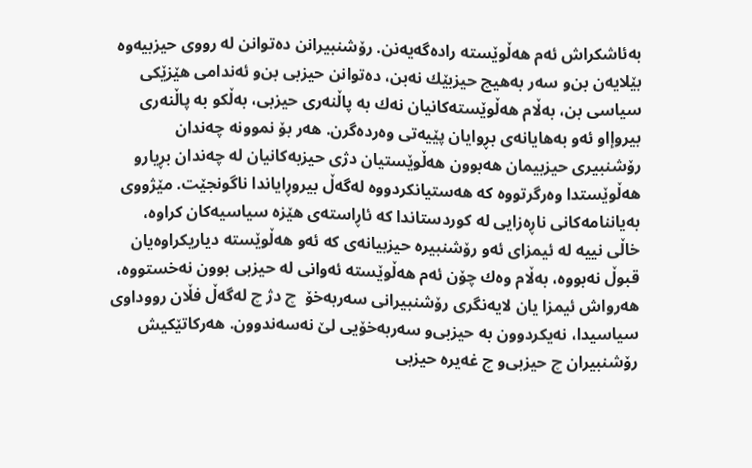به‌ئاشكراش ئه‌م هه‌ڵوێسته‌ راده‌گه‌یه‌نن. رۆشنبیرانن ده‌توانن له‌ رووی‌ حیزبیه‌وه‌ بێلایه‌ن بن‌و سه‌ر به‌هیچ حیزبێك نه‌بن، ده‌توانن حیزبی‌ بن‌و ئه‌ندامی‌ هێزێكی‌ سیاسی بن، به‌ڵام هه‌ڵوێسته‌كانیان نه‌ك به‌ پاڵنه‌ری‌ حیزبی‌، به‌ڵكو به‌ پاڵنه‌ری‌ بیروإا‌و ئه‌و به‌هایانه‌ی‌ بڕوایان پێیه‌تی‌ ‌وه‌رده‌گرن. هه‌ر بۆ نموونه‌ چه‌ندان رۆشنبیری‌ حیزبیمان هه‌بوون هه‌ڵوێستیان دژی‌ حیزبه‌كانیان له‌ چه‌ندان بڕیار‌و هه‌ڵوێستدا ‌وه‌رگرتووه‌ كه‌ هه‌ستیانكردووه‌ له‌گه‌ڵ‌ بیروڕایاندا ناگونجێت. مێژووی‌ به‌یاننامه‌كانی‌ ناڕه‌زایی له‌ كوردستاندا كه‌ ئاڕاسته‌ی‌ هێزه‌ سیاسیه‌كان كراوه‌، خاڵی‌ نییه‌ له‌ ئیمزای‌ ئه‌و رۆشنبیره‌ حیزبیانه‌ی‌ كه‌ ئه‌و هه‌ڵوێسته‌ دیاریكراوه‌یان قبوڵ‌ نه‌بووه‌، به‌ڵام ‌وه‌ك چۆن ئه‌م هه‌ڵوێسته‌ ئه‌وانی‌ له‌ حیزبی‌ بوون نه‌خستووه‌، هه‌رواش ئیمزا یان لایه‌نگری‌ رۆشنبیرانی‌ سه‌ربه‌خۆ  چ دژ چ له‌گه‌ڵ‌ فڵان رووداوی‌ سیاسیدا، نه‌یكردوون به‌ حیزبی‌‌و سه‌ربه‌خۆیی لێ نه‌سه‌ندوون. هه‌ركاتێكیش رۆشنبیران چ حیزبی‌‌و چ غه‌یره‌ حیزبی‌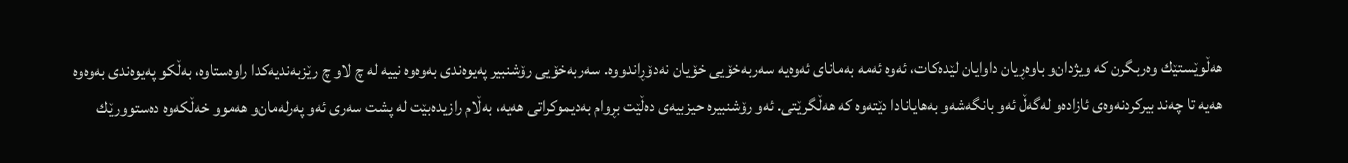هه‌ڵوێستێك ‌وه‌ربگرن كه‌ ‌ویژدان‌و باوه‌ڕیان داوایان لێده‌كات، ئه‌وه‌ ئه‌مه‌ به‌مانای‌ ئه‌وه‌یه‌ سه‌ربه‌خۆیی خۆیان نه‌دۆڕاندووه‌. سه‌ربه‌خۆیی رۆشنبیر په‌یوه‌ندی‌ به‌وه‌وه‌ نییه‌ له‌ چ لا‌و چ رێزبه‌ندیه‌كدا راوه‌ستاوه‌، به‌ڵكو په‌یوه‌ندی‌ به‌وه‌وه‌ هه‌یه‌ تا چه‌ند بیركردنه‌وه‌ی‌ ئازاده‌‌و له‌گه‌ڵ‌ ئه‌و بانگه‌شه‌‌و به‌هایانادا دێته‌وه‌ كه‌ هه‌ڵگرێتی‌. ئه‌و رۆشنبیره‌ حیزبیه‌ی‌ ده‌ڵێت بڕوام به‌دیموكراتی‌ هه‌یه‌، به‌ڵام رازیده‌بێت له‌ پشت سه‌ری‌ ئه‌و په‌رله‌مان‌و هه‌موو خه‌ڵكه‌وه‌ ده‌ستوورێك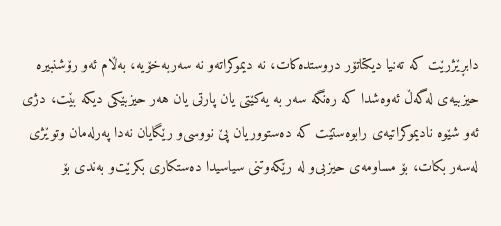دابڕێژرێت كه‌ ته‌نیا دیكتاتۆر دروستده‌كات، نه‌ دیموكراته‌‌و نه‌ سه‌ربه‌خۆیه‌، به‌ڵام ئه‌و رۆشنبیره‌ حیزبیه‌ی‌ له‌گه‌ڵ‌ ئه‌وه‌شدا كه‌ ره‌نگه‌ سه‌ر به‌ یه‌كێتی‌ یان پارتی‌ یان هه‌ر حیزبێكی‌ دیكه‌ بێت، دژی‌ ئه‌و شێوه‌ نادیموكراتیه‌ی‌ رابوه‌ستێت كه‌ ده‌ستووریان پێ‌ نووسی‌‌و رێگایان نه‌دا په‌رله‌مان ‌وتوێژی‌ له‌سه‌ر بكات، بۆ مساومه‌ی‌ حیزبی‌‌و له‌ رێكه‌وتنی‌ سیاسیدا ده‌ستكاری‌ بكرێت‌و به‌ندی‌ بۆ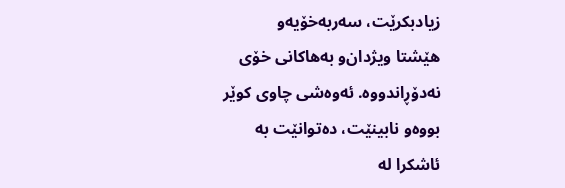زیادبكرێت، سه‌ربه‌خۆیه‌‌و هێشتا ‌ویژدان‌و به‌هاكانی‌ خۆی‌ نه‌دۆڕاندووه‌. ئه‌وه‌شی‌ چاوی‌ كوێر بووه‌‌و نابینێت، ده‌توانێت به‌ ئاشكرا له‌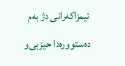ئیمزاكه‌رانی‌ دژ به‌م ده‌ستووره‌دا حیزبی‌و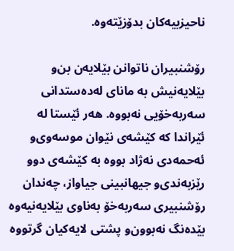ناحیزبیه‌كان بدۆزێته‌وه‌.

رۆشنبیران ناتوانن بێلایه‌ن بن‌و بێلایه‌نیش به‌ مانای‌ له‌ده‌ستدانی‌ سه‌ربه‌خۆیی نه‌بووه‌. هه‌ر ئێستا له‌ ئێراندا كه‌ كێشه‌ی‌ نێوان موسه‌وی‌‌و ئه‌حمه‌دی‌ نه‌ژاد بووه‌ به‌ كێشه‌ی‌ دوو رێزبه‌ندی‌‌و جیهانبینی‌ جیاواز، چه‌ندان رۆشنبیری‌ سه‌ربه‌خۆ به‌ناوی‌ بێلایه‌نیه‌وه‌ بێده‌نگ نه‌بوون‌و پشتی‌ لایه‌كیان گرتووه‌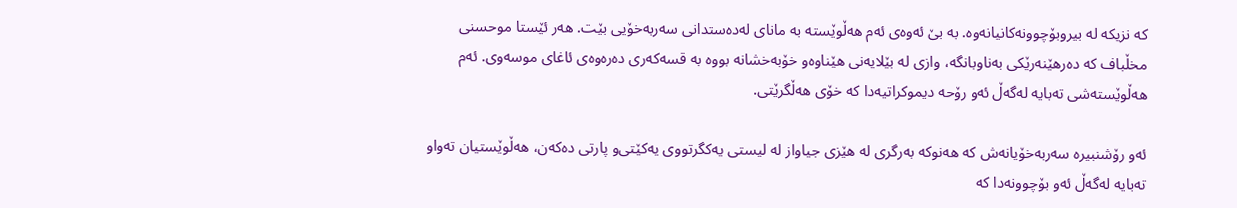كه‌ نزیكه‌ له‌ بیروبۆچوونه‌كانیانه‌وه‌. به‌ بێ‌ ئه‌وه‌ی‌ ئه‌م هه‌ڵوێسته‌ به‌ مانای‌ له‌ده‌ستدانی‌ سه‌ربه‌خۆیی بێت. هه‌ر ئێستا موحسنی‌ مخڵباف كه‌ ده‌رهێنه‌رێكی‌ به‌ناوبانگه‌، ‌وازی‌ له‌ بێلایه‌نی‌ هێناوه‌‌و خۆبه‌خشانه‌ بووه‌ به‌ قسه‌كه‌ری‌ ده‌ره‌وه‌ی‌ ئاغای‌ موسه‌وی‌. ئه‌م هه‌ڵوێسته‌شی‌ ته‌بایه‌ له‌گه‌ڵ‌ ئه‌و رۆحه‌ دیموكراتیه‌دا كه‌ خۆی‌ هه‌ڵگرێتی‌.

ئه‌و رۆشنبیره‌ سه‌ربه‌خۆیانه‌ش كه‌ هه‌نوكه‌ به‌رگری‌ له‌ هێزی‌ جیاواز له‌ لیستی‌ یه‌كگرتووی‌ یه‌كێتی‌‌و پارتی‌ ده‌كه‌ن، هه‌ڵوێستیان ته‌واو ته‌بایه‌ له‌گه‌ڵ‌ ئه‌و بۆچوونه‌دا كه‌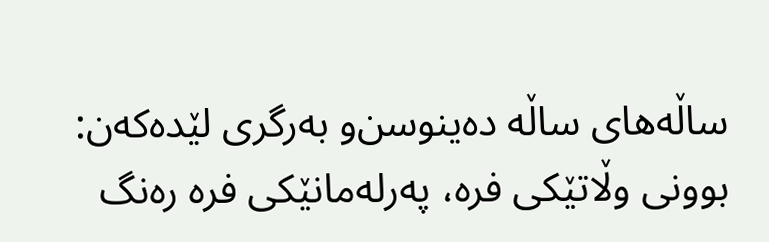ساڵه‌های‌ ساڵه‌ ده‌ینوسن‌و به‌رگری‌ لێده‌كه‌ن: بوونی‌ ‌وڵاتێكی‌ فره‌، په‌رله‌مانێكی‌ فره‌ ره‌نگ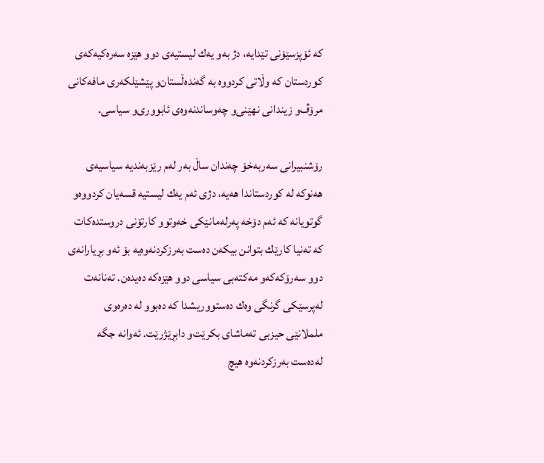كه‌ ئۆپزسێۆنی‌ تێدایه‌، دژ به‌و یه‌ك لیستیه‌ی‌ دوو هێزه‌ سه‌ره‌كیه‌كه‌ی‌ كوردستان كه‌ ‌وڵاتی كردووه‌ به‌ گه‌نده‌ڵستان‌و پێشێلكه‌ری‌ مافه‌كانی‌ مرۆڤ‌و زیندانی‌ نهێنی‌‌و چه‌وساندنه‌وه‌ی‌ ئابووری‌‌و سیاسی.

رۆشنبیرانی‌ سه‌ربه‌خۆ چه‌ندان ساڵ‌ به‌ر له‌م رێزبه‌ندیه‌ سیاسیه‌ی‌ هه‌نوكه‌ له‌ كوردستاندا هه‌یه‌، دژی‌ ئه‌م یه‌ك لیستیه‌ قسه‌یان كردووه‌‌و گوتویانه‌ كه‌ ئه‌م دۆخه‌ په‌رله‌مانێكی‌ خه‌وتوو كارتۆنی‌ دروستده‌كات كه‌ ته‌نیا كارێك بتوانن بیكه‌ن ده‌ست به‌رزكردنه‌وه‌یه‌ بۆ ئه‌و بڕیارانه‌ی‌ دوو سه‌رۆكه‌كه‌‌و مه‌كته‌بی‌ سیاسی دوو هێزه‌كه‌ ده‌یده‌ن. ته‌نانه‌ت له‌پرسێكی‌ گرنگی‌ ‌وه‌ك ده‌ستووریشدا كه‌ ده‌بوو له‌ ده‌ره‌وی‌ ململانێی حیزبی‌ ته‌ماشای‌ بكرێت‌و دابڕێژرێت. ئه‌وانه‌ جگه‌ له‌ده‌ست به‌رزكردنه‌وه‌ هیچ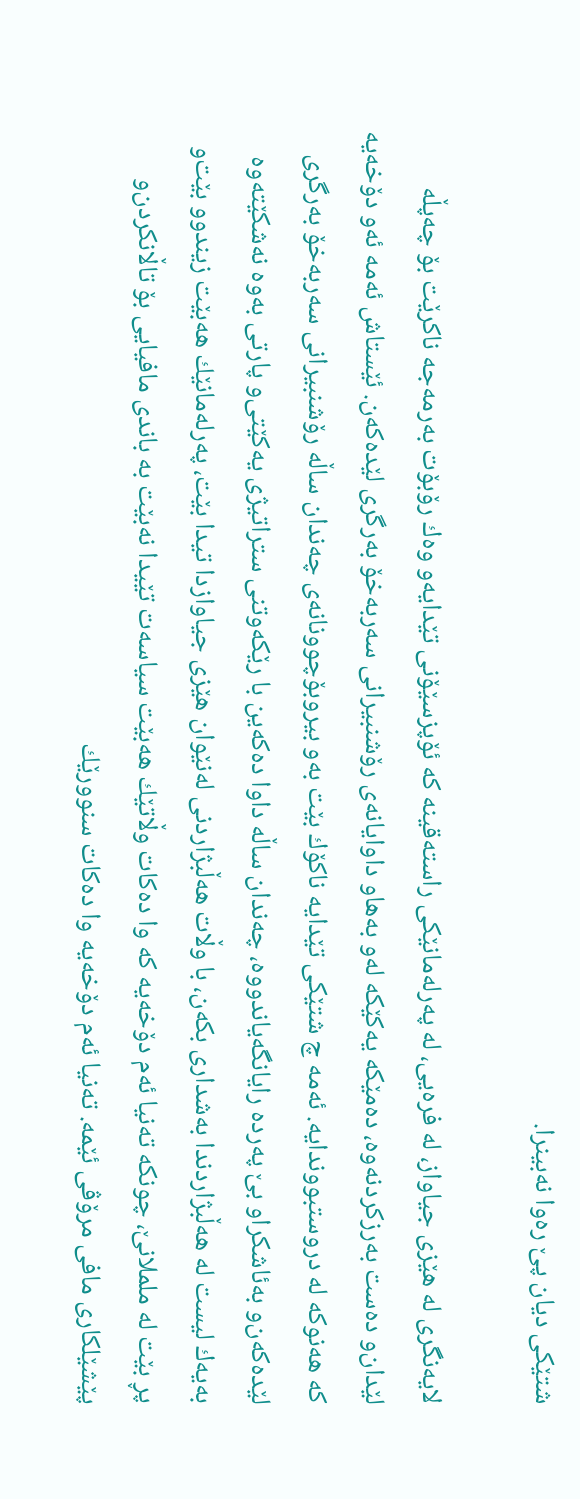شتێكی‌ دیان پێ‌ ره‌وا نه‌بینرا.

لایه‌نگری‌ له‌ هێزی‌ جیاواز، له‌ فره‌یی، له‌ په‌رله‌مانێكی‌ راسته‌قینه‌ كه‌ ئۆپزسێۆنی‌ تێدایه‌‌و ‌وه‌ك رۆبۆت به‌رمه‌جه‌ ناكرێت بۆ چه‌پڵه‌ لێدان‌و ده‌ست به‌رزكردنه‌وه‌، ده‌مێكه‌ یه‌كێكه‌ له‌و به‌ها‌و داوایانه‌ی‌ رۆشنبیرانی‌ سه‌ربه‌خۆ به‌رگری‌ لێده‌كه‌ن. ئێستاش ئه‌مه‌ ئه‌و دۆخه‌یه‌ كه‌ هه‌نوكه‌ له‌ دروستبووندایه‌. ئه‌مه‌ چ شتێكی‌ تێدایه‌ ناكۆك بێت به‌و بیروبۆچوونانه‌ی‌ چه‌ندان ساڵه‌ رۆشنبیرانی‌ سه‌ربه‌خۆ به‌رگری‌ لێده‌كه‌ن‌و به‌ئاشكرا‌و بێ‌ په‌رده‌ رایانگه‌یاندووه‌، چه‌ندان ساڵه‌ داوا ده‌كه‌ین با رێكه‌وتنی‌ ستراتیژی‌ یه‌كێتی‌‌و پارتی‌ به‌وه‌ نه‌شكێته‌وه‌ به‌یه‌ك لیست له‌ هه‌ڵبژاردندا به‌شداری‌ بكه‌ن، با ‌وڵات هه‌ڵبژاردنی‌ له‌نێوان هێزی‌ جیاوازدا تیدا بێت، په‌رله‌مانێك هه‌بێت زیندوو بێت‌و پڕ بێت له‌ ململانێ‌، چونكه‌ ته‌نیا ئه‌م دۆخه‌یه‌ كه‌ ‌وا ده‌كات ‌وڵاتێك هه‌بێت سیاسه‌ت تێیدا نه‌بێت به‌ باندی‌ مافیایی بۆ تاڵانكردن‌و پێشێلكاری‌ مافی‌ مرۆڤی‌ ئێمه‌. ته‌نیا ئه‌م دۆخه‌یه‌ ‌وا ده‌كات سنوورێك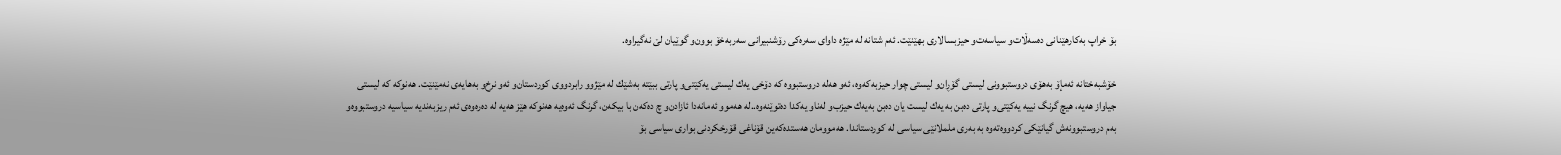بۆ خراپ به‌كارهێنانی‌ ده‌سه‌ڵات‌و سیاسه‌ت‌و حیزبسالاری‌ بهێنێت. ئه‌م شتانه‌ له‌ مێژه‌ داوای‌ سه‌ره‌كی‌ رۆشنبیرانی‌ سه‌ربه‌خۆ بوون‌و گوێیان لێ نه‌گیراوه‌.

خۆشبه‌ختانه‌ ئه‌مإۆ به‌هۆی‌ دروستبوونی‌ لیستی‌ گۆڕان‌و لیستی‌ چوار حیزبه‌كه‌وه‌، ئه‌و هه‌له‌ دروستبووه‌ كه‌ دۆخی‌ یه‌ك لیستی‌ یه‌كێتی‌‌و پارتی‌ ببێته‌ به‌شێك له‌ مێژوو رابردووی‌ كوردستان‌و ئه‌و نرخ‌و به‌هایه‌ی‌ نه‌مێنێت. هه‌نوكه‌ كه‌ لیستی‌ جیاواز هه‌یه‌، هیچ گرنگ نییه‌ یه‌كێتی‌‌و پارتی‌ ده‌بن به‌ یه‌ك لیست یان ده‌بن به‌یه‌ك حیزب‌و له‌ناو یه‌كدا ده‌توێنه‌وه‌..له‌ هه‌موو ئه‌مانه‌دا ئازادن‌و چ ده‌كه‌ن با بیكه‌ن، گرنگ ئه‌وه‌یه‌ هه‌نوكه‌ هێز هه‌یه‌ له‌ ده‌ره‌وه‌ی‌ ئه‌م ریزبه‌ندیه‌ سیاسیه‌ دروستبووه‌‌و به‌م دروستبوونه‌ش گیانێكی‌ كردووه‌ته‌وه‌ به‌ به‌ری‌ ململانێی سیاسی له‌ كوردستاندا. هه‌موومان هه‌ستده‌كه‌ین قۆناغی‌ قۆرخكردنی‌ بواری‌ سیاسی بۆ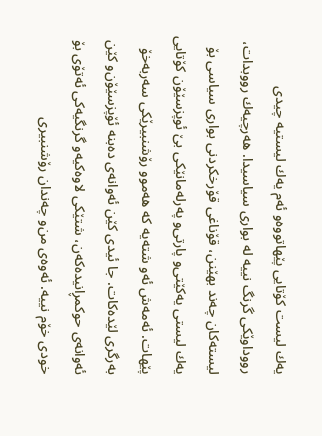یه‌ك لیست كۆتایی پێهاتووه‌‌و ئه‌م یه‌ك لیستیه‌ چیدی‌ رووداوێكی‌ گرنگ نییه‌ له‌ بواری‌ سیاسیدا. هه‌رچیه‌ك رووبدات، لیسته‌كان چه‌ند بهێنن، قۆناغی‌ قۆرخكردنی‌ بواری‌ سیاسی بۆ یه‌ك لیستی‌ یه‌كێتی‌‌و پارتی‌‌و په‌رله‌مانێكی‌ بێ‌ ئوپزسێۆن كۆتایی پێهات. ئه‌مه‌ش ئه‌و شته‌یه‌ كه‌ هه‌موو رۆشنبیرێكی‌ سه‌ربه‌خۆ به‌رگری‌ لێده‌كات. جا ئیدی‌ كێن ئه‌وانه‌ی‌ ده‌بنه‌ ئۆپزسێۆن‌و كێن ئه‌وانه‌ی‌ حوكمڕانیده‌كه‌ن، شتێكی‌ لاوه‌كیه‌‌و گرنگیه‌كی‌ ئه‌تۆی‌ بۆ خودی‌ خۆم نییه‌. ئه‌وه‌ی‌ من‌و چه‌ندان رۆشنبیری‌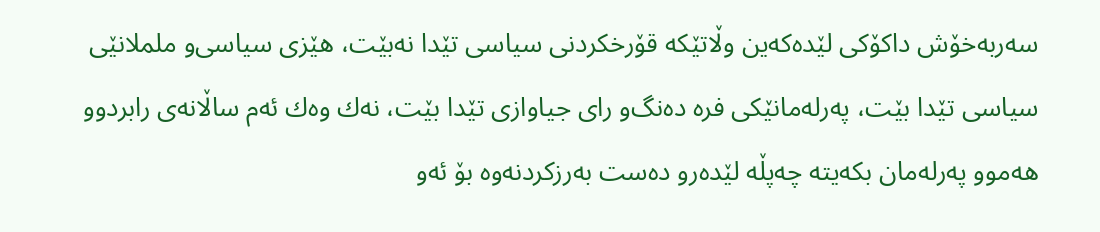سه‌ربه‌خۆش داكۆكی‌ لێده‌كه‌ین ‌وڵاتێكه‌ قۆرخكردنی‌ سیاسی تێدا نه‌بێت، هێزی‌ سیاسی‌و ململانێی سیاسی تێدا بێت، په‌رله‌مانێكی‌ فره‌ ده‌نگ‌و رای‌ جیاوازی‌ تێدا بێت، نه‌ك ‌وه‌ك ئه‌م ساڵانه‌ی‌ رابردوو هه‌موو په‌رله‌مان بكه‌یته‌ چه‌پڵه‌ لێده‌ر‌و ده‌ست به‌رزكردنه‌وه‌ بۆ ئه‌و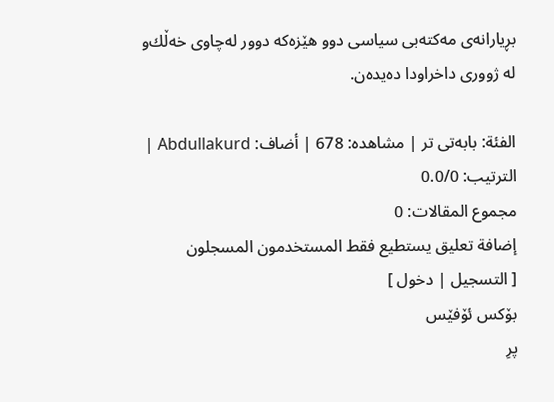بڕیارانه‌ی‌ مه‌كته‌بی‌ سیاسی دوو هێزه‌كه‌ دوور له‌چاوی‌ خه‌ڵك‌و له‌ ژووری‌ داخراودا ده‌یده‌ن.

الفئة: بابه‌تى تر | مشاهده: 678 | أضاف: Abdullakurd | الترتيب: 0.0/0
مجموع المقالات: 0
إضافة تعليق يستطيع فقط المستخدمون المسجلون
[ التسجيل | دخول ]
بۆكس ئۆفێس
پرِ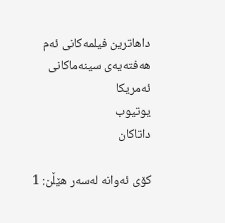داهاترین فیلمه‌كانى ئه‌م هه‌فته‌یه‌ى سینه‌ماكانى ئه‌مریكا
يوتيوب
داتاكان

کۆى ئەوانە لەسەر هێڵن: 1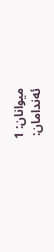میوانان: 1
ئەندامان: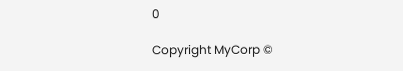0

Copyright MyCorp ©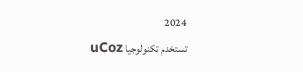2024
تستخدم تكنولوجيا uCoz